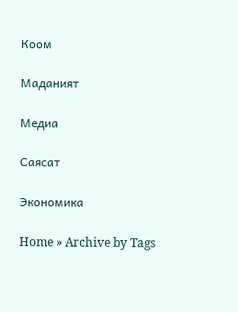Коом

Маданият

Медиа

Саясат

Экономика

Home » Archive by Tags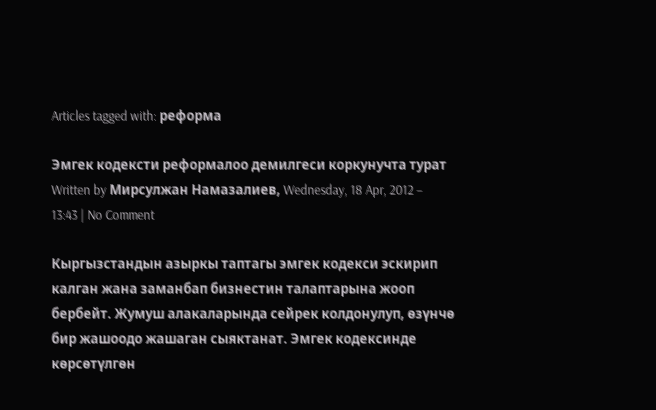Articles tagged with: реформа

Эмгек кодексти реформалоо демилгеси коркунучта турат
Written by Мирсулжан Намазалиев, Wednesday, 18 Apr, 2012 – 13:43 | No Comment

Кыргызстандын азыркы таптагы эмгек кодекси эскирип калган жана заманбап бизнестин талаптарына жооп бербейт. Жумуш алакаларында сейрек колдонулуп, өзүнчө бир жашоодо жашаган сыяктанат. Эмгек кодексинде көрсөтүлгөн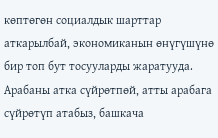көптөгөн социалдык шарттар аткарылбай, экономиканын өнүгүшүнө бир топ бут тосууларды жаратууда. Арабаны атка сүйрөтпөй, атты арабага сүйрөтүп атабыз, башкача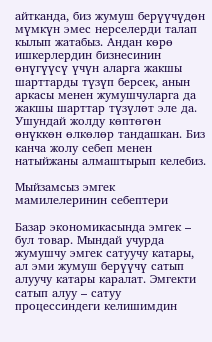айтканда, биз жумуш берүүчүдөн мүмкүн эмес нерселерди талап кылып жатабыз. Андан көрө ишкерлердин бизнесинин өнүгүүсү үчүн аларга жакшы шарттарды түзүп берсек, анын аркасы менен жумушчуларга да жакшы шарттар түзүлөт эле да. Ушундай жолду көптөгөн өнүккөн өлкөлөр тандашкан. Биз канча жолу себеп менен натыйжаны алмаштырып келебиз.

Мыйзамсыз эмгек мамилелеринин себептери

Базар экономикасында эмгек – бул товар. Мындай учурда жумушчу эмгек сатуучу катары, ал эми жумуш берүүчү сатып алуучу катары каралат. Эмгекти сатып алуу – сатуу процессиндеги келишимдин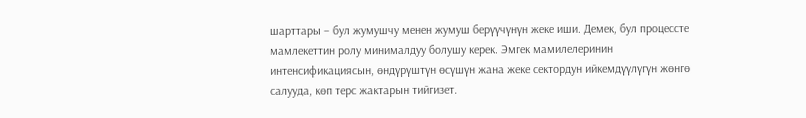шарттары – бул жумушчу менен жумуш берүүчүнүн жеке иши. Демек, бул процессте мамлекеттин ролу минималдуу болушу керек. Эмгек мамилелеринин интенсификациясын, өндүрүштүн өсүшүн жана жеке сектордун ийкемдүүлүгүн жөнгө салууда, көп терс жактарын тийгизет.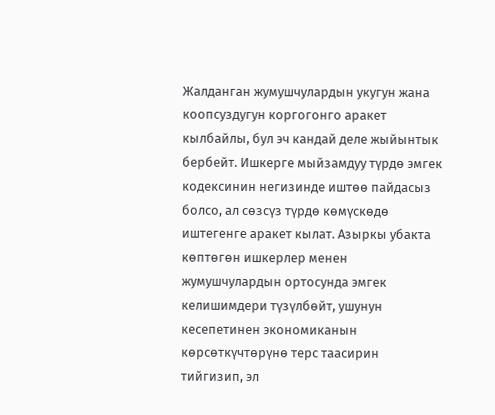Жалданган жумушчулардын укугун жана коопсуздугун коргогонго аракет кылбайлы, бул эч кандай деле жыйынтык бербейт. Ишкерге мыйзамдуу түрдө эмгек кодексинин негизинде иштөө пайдасыз болсо, ал сөзсүз түрдө көмүскөдө иштегенге аракет кылат. Азыркы убакта көптөгөн ишкерлер менен жумушчулардын ортосунда эмгек келишимдери түзүлбөйт, ушунун кесепетинен экономиканын көрсөткүчтөрүнө терс таасирин тийгизип, эл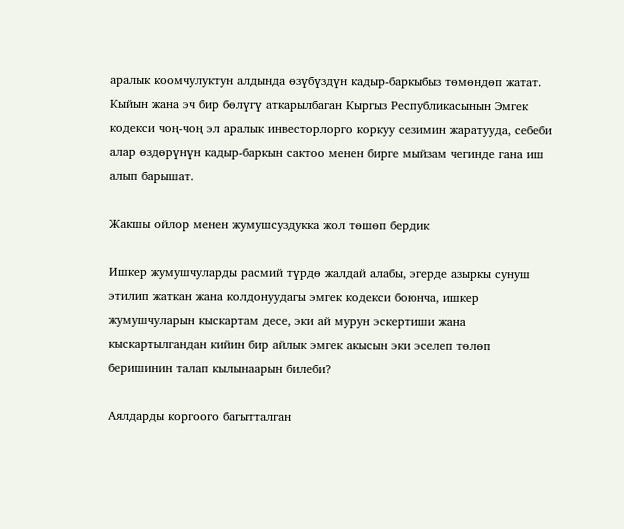аралык коомчулуктун алдында өзүбүздүн кадыр-баркыбыз төмөндөп жатат. Кыйын жана эч бир бөлүгү аткарылбаган Кыргыз Республикасынын Эмгек кодекси чоң-чоң эл аралык инвесторлорго коркуу сезимин жаратууда, себеби алар өздөрүнүн кадыр-баркын сактоо менен бирге мыйзам чегинде гана иш алып барышат.

Жакшы ойлор менен жумушсуздукка жол төшөп бердик

Ишкер жумушчуларды расмий түрдө жалдай алабы, эгерде азыркы сунуш этилип жаткан жана колдонуудагы эмгек кодекси боюнча, ишкер жумушчуларын кыскартам десе, эки ай мурун эскертиши жана кыскартылгандан кийин бир айлык эмгек акысын эки эселеп төлөп беришинин талап кылынаарын билеби?

Аялдарды коргоого багытталган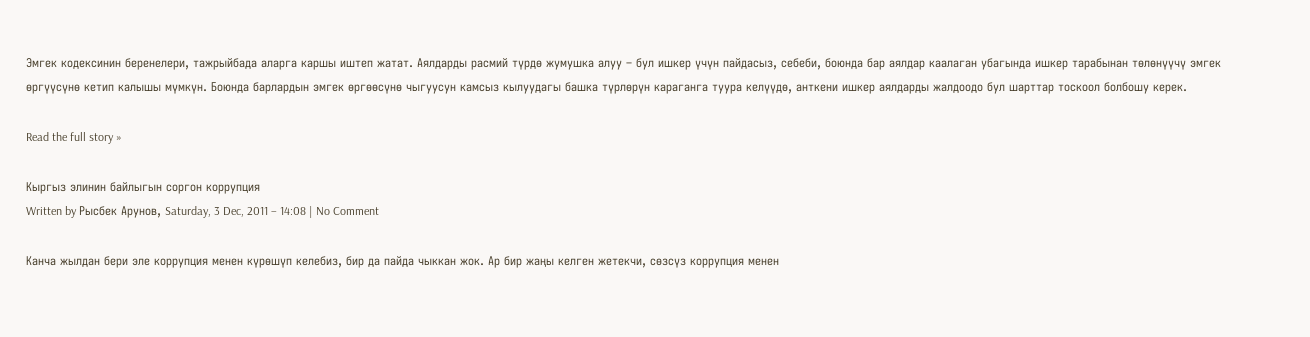Эмгек кодексинин беренелери, тажрыйбада аларга каршы иштеп жатат. Аялдарды расмий түрдө жумушка алуу – бул ишкер үчүн пайдасыз, себеби, боюнда бар аялдар каалаган убагында ишкер тарабынан төлөнүүчү эмгек өргүүсүнө кетип калышы мүмкүн. Боюнда барлардын эмгек өргөөсүнө чыгуусун камсыз кылуудагы башка түрлөрүн караганга туура келүүдө, анткени ишкер аялдарды жалдоодо бул шарттар тоскоол болбошу керек.

Read the full story »

Кыргыз элинин байлыгын соргон коррупция
Written by Рысбек Арунов, Saturday, 3 Dec, 2011 – 14:08 | No Comment

Канча жылдан бери эле коррупция менен күрөшүп келебиз, бир да пайда чыккан жок. Ар бир жаңы келген жетекчи, сөзсүз коррупция менен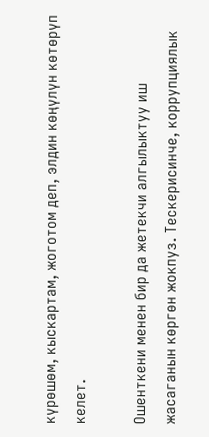күрөшөм, кыскартам, жоготом деп, элдин көңүлүн көтөрүп келет.

Ошенткени менен бир да жетекчи алгылыктуу иш жасаганын көргөн жокпуз. Тескерисинче, коррупциялык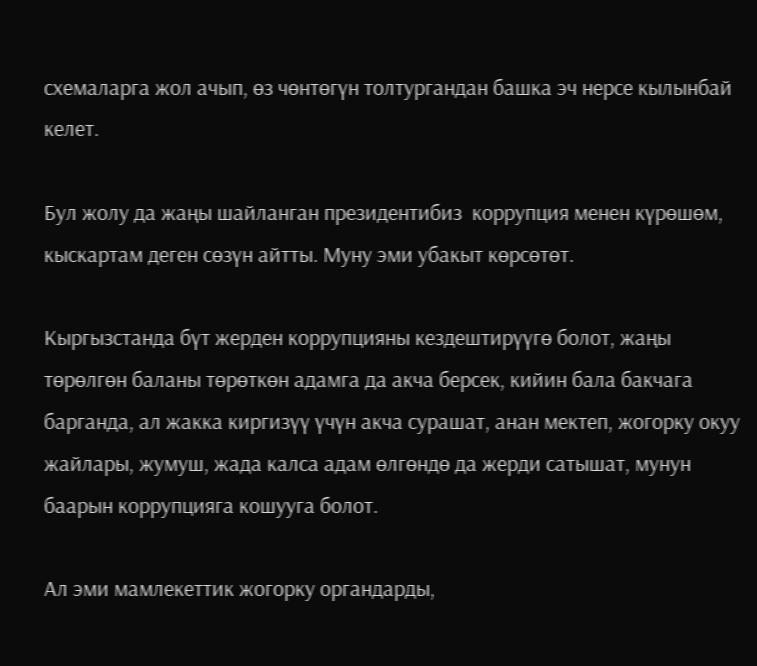схемаларга жол ачып, өз чөнтөгүн толтургандан башка эч нерсе кылынбай келет.

Бул жолу да жаңы шайланган президентибиз  коррупция менен күрөшөм, кыскартам деген сөзүн айтты. Муну эми убакыт көрсөтөт.

Кыргызстанда бүт жерден коррупцияны кездештирүүгө болот, жаңы төрөлгөн баланы төрөткөн адамга да акча берсек, кийин бала бакчага барганда, ал жакка киргизүү үчүн акча сурашат, анан мектеп, жогорку окуу жайлары, жумуш, жада калса адам өлгөндө да жерди сатышат, мунун баарын коррупцияга кошууга болот.

Ал эми мамлекеттик жогорку органдарды,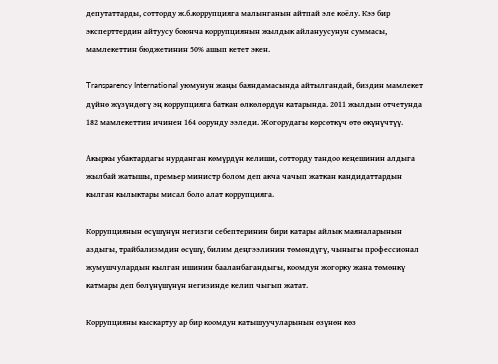депутаттарды, сотторду ж.б.коррупцияга малынганын айтпай эле коёлу. Кээ бир эксперттердин айтуусу боюнча коррупциянын жылдык айлануусунун суммасы, мамлекеттин бюджетинин 50% ашып кетет экен.

Transparency International уюмунун жаңы баяндамасында айтылгандай, биздин мамлекет дүйнө жүзүндөгү эң коррупцияга баткан өлкөлөрдүн катарында. 2011 жылдын отчетунда 182 мамлекеттин ичинен 164 оорунду ээледи. Жогорудагы көрсөткүч өтө өкүнүчтүү.

Акыркы убактардагы нурданган көмүрдүн келиши, сотторду тандоо кеңешинин алдыга жылбай жатышы, премьер министр болом деп акча чачып жаткан кандидаттардын кылган кылыктары мисал боло алат коррупцияга.

Коррупциянын өсүшүнүн негизги себептеринин бири катары айлык маяналарынын аздыгы, трайбализмдин өсүшү, билим деңгээлинин төмөндүгү, чыныгы профессионал жумушчулардын кылган ишинин бааланбагандыгы, коомдун жогорку жана төмөнкү катмары деп бөлүнүшүнүн негизинде келип чыгып жатат.

Коррупцияны кыскартуу ар бир коомдун катышуучуларынын өзүнөн көз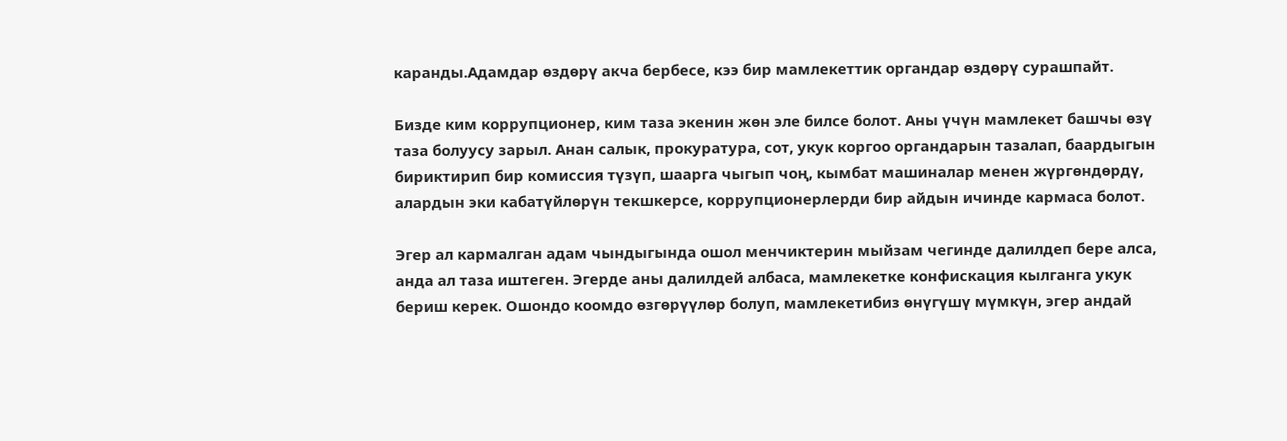каранды.Адамдар өздөрү акча бербесе, кээ бир мамлекеттик органдар өздөрү сурашпайт.

Бизде ким коррупционер, ким таза экенин жөн эле билсе болот. Аны үчүн мамлекет башчы өзү таза болуусу зарыл. Анан салык, прокуратура, сот, укук коргоо органдарын тазалап, баардыгын бириктирип бир комиссия түзүп, шаарга чыгып чоң, кымбат машиналар менен жүргөндөрдү, алардын эки кабатүйлөрүн текшкерсе, коррупционерлерди бир айдын ичинде кармаса болот.

Эгер ал кармалган адам чындыгында ошол менчиктерин мыйзам чегинде далилдеп бере алса, анда ал таза иштеген. Эгерде аны далилдей албаса, мамлекетке конфискация кылганга укук бериш керек. Ошондо коомдо өзгөрүүлөр болуп, мамлекетибиз өнүгүшү мүмкүн, эгер андай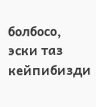болбосо, эски таз кейпибизди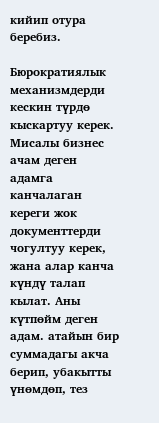кийип отура беребиз.

Бюрократиялык механизмдерди кескин түрдө кыскартуу керек. Мисалы бизнес ачам деген адамга канчалаган кереги жок документтерди чогултуу керек, жана алар канча күндү талап кылат. Аны күтпөйм деген адам. атайын бир суммадагы акча берип, убакытты үнөмдөп, тез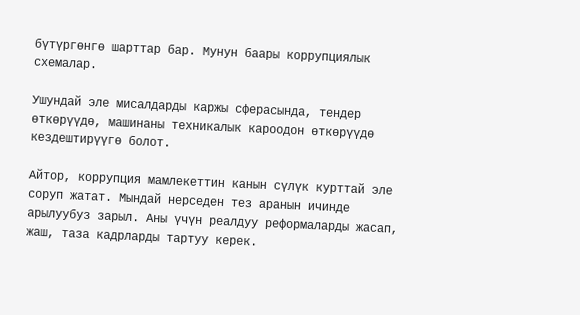бүтүргөнгө шарттар бар. Мунун баары коррупциялык схемалар.

Ушундай эле мисалдарды каржы сферасында, тендер өткөрүүдө, машинаны техникалык кароодон өткөрүүдө кездештирүүгө болот.

Айтор, коррупция мамлекеттин канын сүлүк курттай эле соруп жатат. Мындай нерседен тез аранын ичинде арылуубуз зарыл. Аны үчүн реалдуу реформаларды жасап, жаш, таза кадрларды тартуу керек.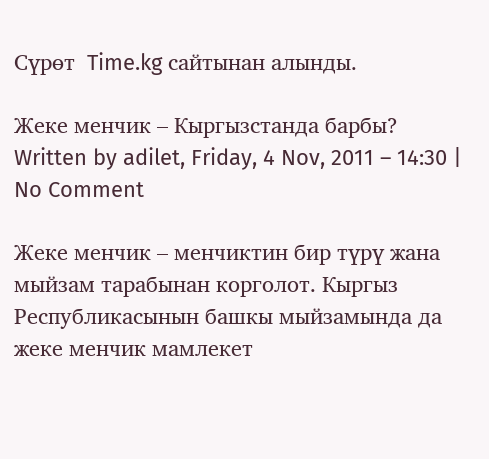Сүрөт  Time.kg сайтынан алынды.

Жеке менчик – Кыргызстанда барбы?
Written by adilet, Friday, 4 Nov, 2011 – 14:30 | No Comment

Жеке менчик – менчиктин бир түрү жана мыйзам тарабынан корголот. Кыргыз Республикасынын башкы мыйзамында да жеке менчик мамлекет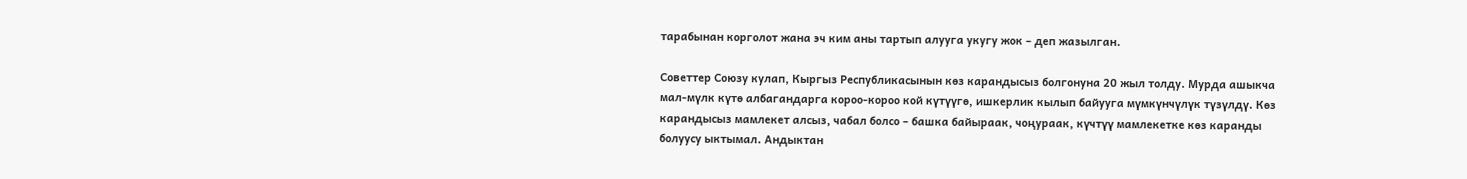тарабынан корголот жана эч ким аны тартып алууга укугу жок – деп жазылган.

Советтер Союзу кулап, Кыргыз Республикасынын көз карандысыз болгонуна 20 жыл толду. Мурда ашыкча мал-мүлк күтө албагандарга короо-короо кой күтүүгө, ишкерлик кылып байууга мүмкүнчүлүк түзүлдү. Көз карандысыз мамлекет алсыз, чабал болсо – башка байыраак, чоңураак, күчтүү мамлекетке көз каранды болуусу ыктымал. Андыктан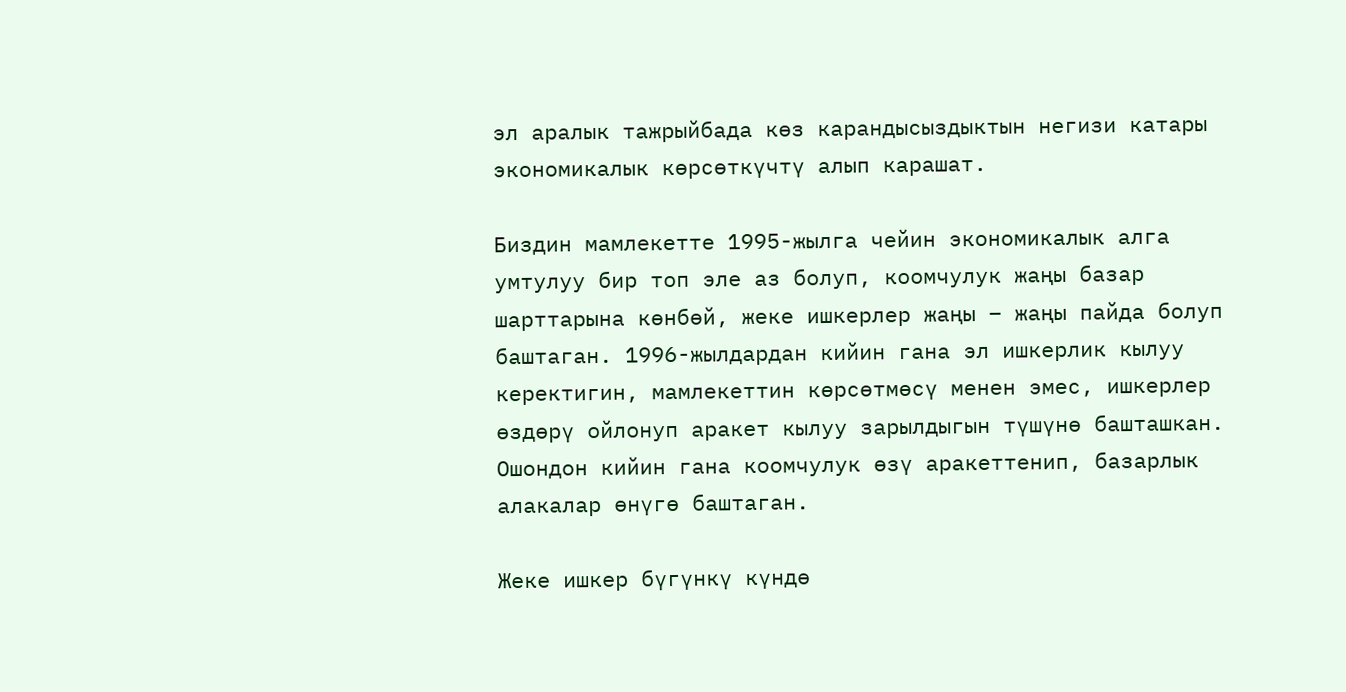эл аралык тажрыйбада көз карандысыздыктын негизи катары экономикалык көрсөткүчтү алып карашат.

Биздин мамлекетте 1995-жылга чейин экономикалык алга умтулуу бир топ эле аз болуп, коомчулук жаңы базар шарттарына көнбөй, жеке ишкерлер жаңы – жаңы пайда болуп баштаган. 1996-жылдардан кийин гана эл ишкерлик кылуу керектигин, мамлекеттин көрсөтмөсү менен эмес, ишкерлер өздөрү ойлонуп аракет кылуу зарылдыгын түшүнө башташкан. Ошондон кийин гана коомчулук өзү аракеттенип, базарлык алакалар өнүгө баштаган.

Жеке ишкер бүгүнкү күндө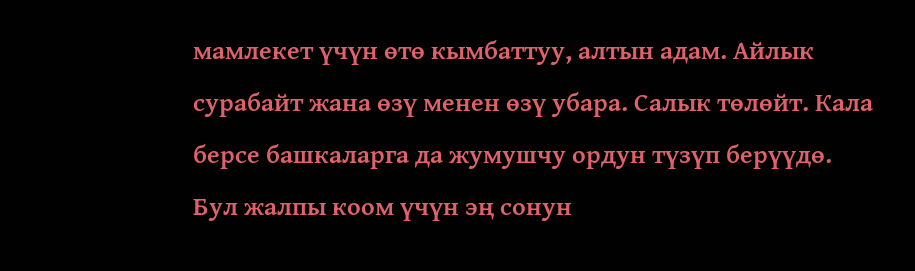мамлекет үчүн өтө кымбаттуу, алтын адам. Айлык сурабайт жана өзү менен өзү убара. Салык төлөйт. Кала берсе башкаларга да жумушчу ордун түзүп берүүдө. Бул жалпы коом үчүн эң сонун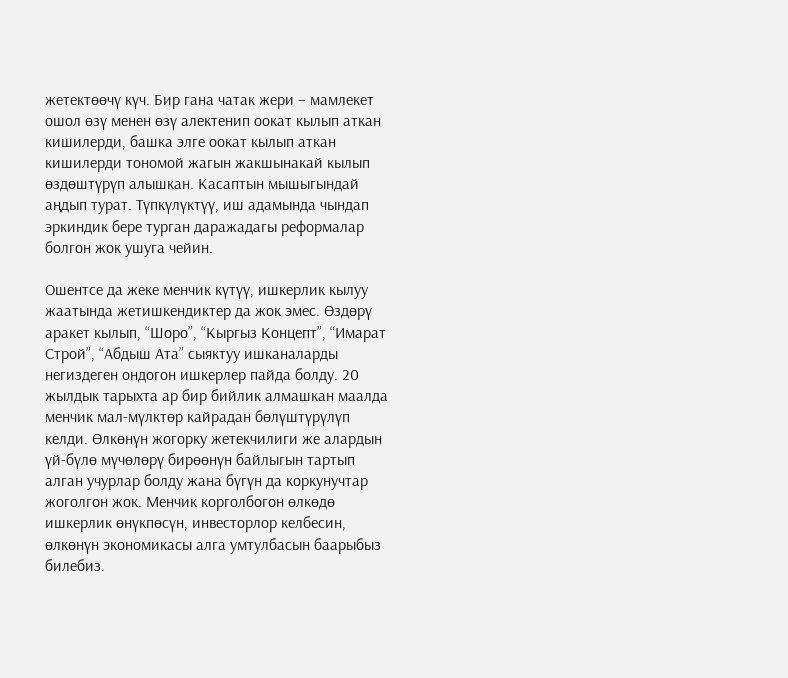жетектөөчү күч. Бир гана чатак жери – мамлекет ошол өзү менен өзү алектенип оокат кылып аткан кишилерди, башка элге оокат кылып аткан кишилерди тономой жагын жакшынакай кылып өздөштүрүп алышкан. Касаптын мышыгындай аңдып турат. Түпкүлүктүү, иш адамында чындап эркиндик бере турган даражадагы реформалар болгон жок ушуга чейин.

Ошентсе да жеке менчик күтүү, ишкерлик кылуу жаатында жетишкендиктер да жок эмес. Өздөрү аракет кылып, “Шоро”, “Кыргыз Концепт”, “Имарат Строй”, “Абдыш Ата” сыяктуу ишканаларды негиздеген ондогон ишкерлер пайда болду. 20 жылдык тарыхта ар бир бийлик алмашкан маалда менчик мал-мүлктөр кайрадан бөлүштүрүлүп келди. Өлкөнүн жогорку жетекчилиги же алардын үй-бүлө мүчөлөрү бирөөнүн байлыгын тартып алган учурлар болду жана бүгүн да коркунучтар жоголгон жок. Менчик корголбогон өлкөдө ишкерлик өнүкпөсүн, инвесторлор келбесин, өлкөнүн экономикасы алга умтулбасын баарыбыз билебиз.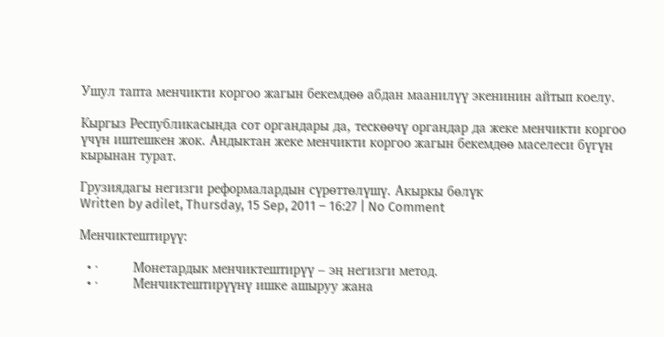Ушул тапта менчикти коргоо жагын бекемдөө абдан маанилүү экенинин айтып коелу.

Кыргыз Республикасында сот органдары да, тескөөчү органдар да жеке менчикти коргоо үчүн иштешкен жок. Андыктан жеке менчикти коргоо жагын бекемдөө маселеси бүгүн кырынан турат.

Грузиядагы негизги реформалардын сүрөттөлүшү. Акыркы бөлүк
Written by adilet, Thursday, 15 Sep, 2011 – 16:27 | No Comment

Менчиктештирүү:

  • ·         Монетардык менчиктештирүү – эң негизги метод.
  • ·         Менчиктештирүүнү ишке ашыруу жана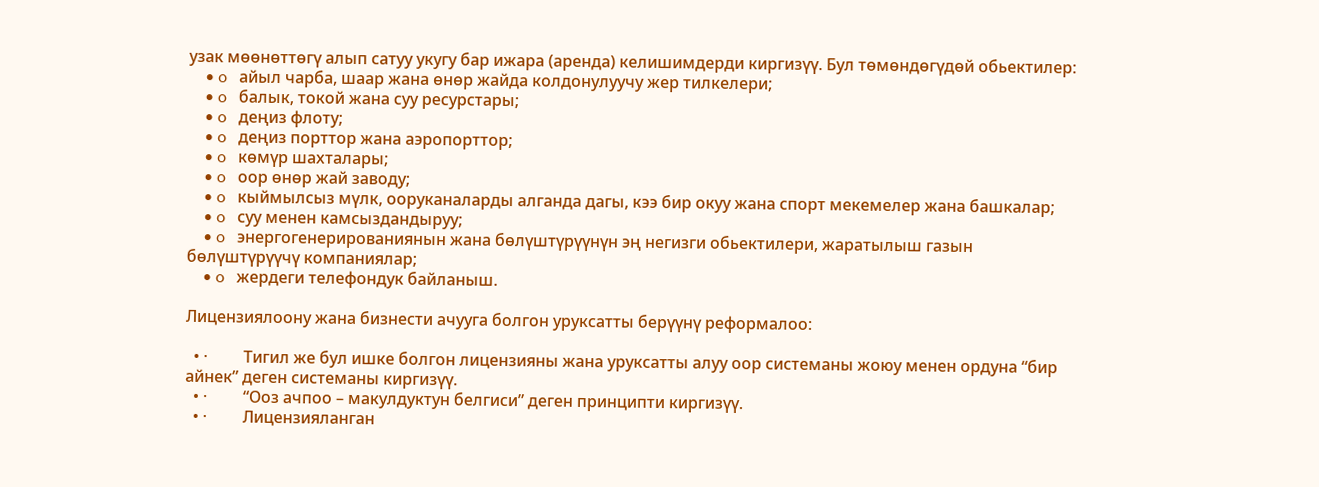узак мөөнөттөгү алып сатуу укугу бар ижара (аренда) келишимдерди киргизүү. Бул төмөндөгүдөй обьектилер:
    • o   айыл чарба, шаар жана өнөр жайда колдонулуучу жер тилкелери;
    • o   балык, токой жана суу ресурстары;
    • o   деңиз флоту;
    • o   деңиз порттор жана аэропорттор;
    • o   көмүр шахталары;
    • o   оор өнөр жай заводу;
    • o   кыймылсыз мүлк, ооруканаларды алганда дагы, кээ бир окуу жана спорт мекемелер жана башкалар;
    • o   суу менен камсыздандыруу;
    • o   энергогенерированиянын жана бөлүштүрүүнүн эң негизги обьектилери, жаратылыш газын бөлүштүрүүчү компаниялар;
    • o   жердеги телефондук байланыш.

Лицензиялоону жана бизнести ачууга болгон уруксатты берүүнү реформалоо:

  • ·         Тигил же бул ишке болгон лицензияны жана уруксатты алуу оор системаны жоюу менен ордуна “бир айнек” деген системаны киргизүү.
  • ·         “Ооз ачпоо – макулдуктун белгиси” деген принципти киргизүү.
  • ·         Лицензияланган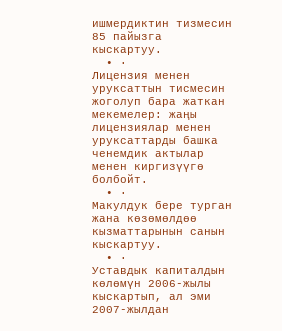ишмердиктин тизмесин 85 пайызга кыскартуу.
  • ·         Лицензия менен уруксаттын тисмесин жоголуп бара жаткан мекемелер: жаңы лицензиялар менен уруксаттарды башка ченемдик актылар менен киргизүүгө болбойт.
  • ·         Макулдук бере турган жана көзөмөлдөө кызматтарынын санын кыскартуу.
  • ·         Уставдык капиталдын көлөмүн 2006-жылы кыскартып, ал эми 2007-жылдан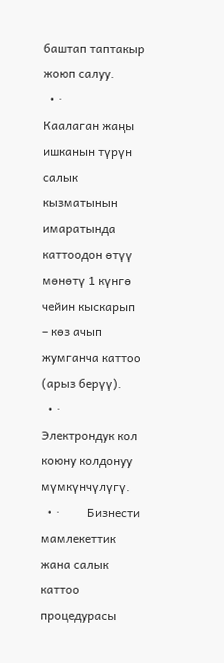баштап таптакыр жоюп салуу.
  • ·         Каалаган жаңы ишканын түрүн салык кызматынын имаратында каттоодон өтүү мөнөтү 1 күнгө чейин кыскарып – көз ачып жумганча каттоо (арыз берүү).
  • ·         Электрондук кол коюну колдонуу мүмкүнчүлүгү.
  • ·         Бизнести мамлекеттик жана салык каттоо процедурасы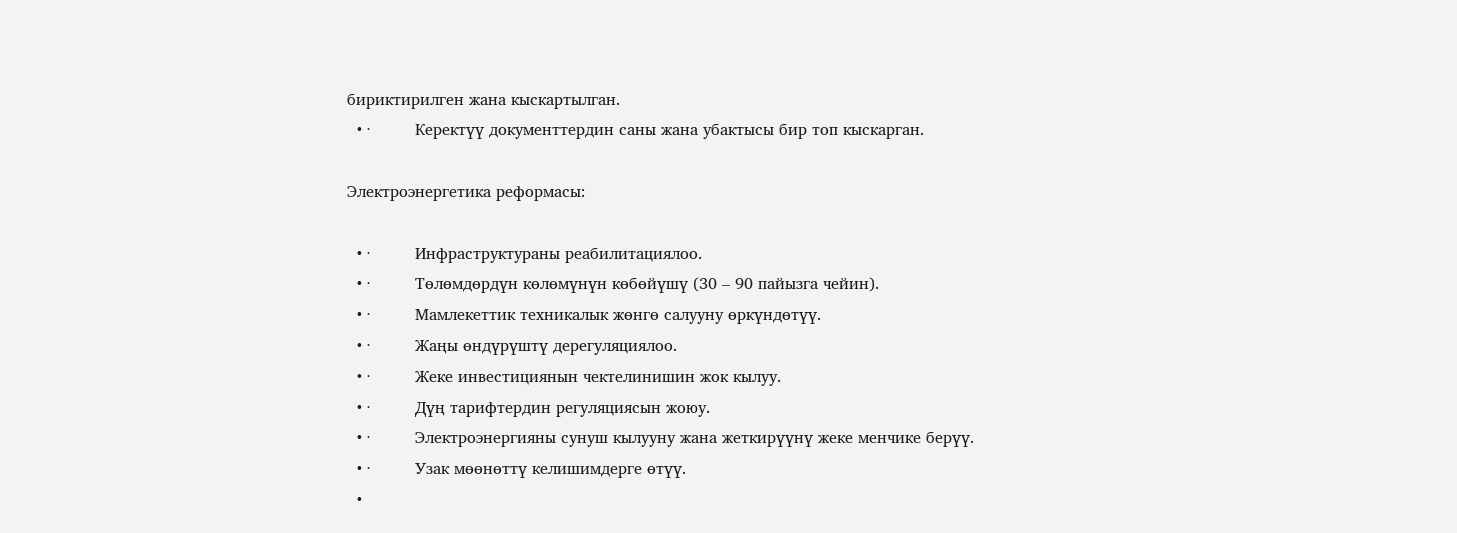бириктирилген жана кыскартылган.
  • ·         Керектүү документтердин саны жана убактысы бир топ кыскарган.

Электроэнергетика реформасы:

  • ·         Инфраструктураны реабилитациялоо.
  • ·         Төлөмдөрдүн көлөмүнүн көбөйүшү (30 – 90 пайызга чейин).
  • ·         Мамлекеттик техникалык жөнгө салууну өркүндөтүү.
  • ·         Жаңы өндүрүштү дерегуляциялоо.
  • ·         Жеке инвестициянын чектелинишин жок кылуу.
  • ·         Дүң тарифтердин регуляциясын жоюу.
  • ·         Электроэнергияны сунуш кылууну жана жеткирүүнү жеке менчике берүү.
  • ·         Узак мөөнөттү келишимдерге өтүү.
  •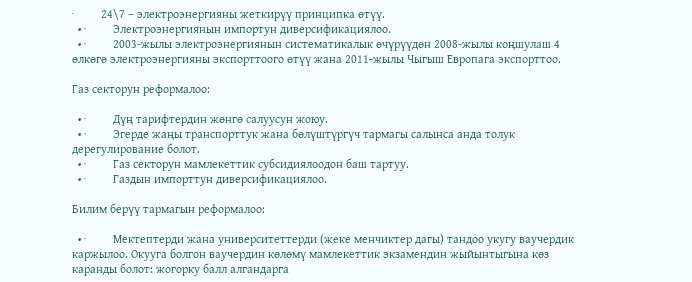·         24\7 – электроэнергияны жеткирүү принципка өтүү.
  • ·         Электроэнергиянын импортун диверсификациялоо.
  • ·         2003-жылы электроэнергиянын систематикалык өчүрүүдөн 2008-жылы коңшулаш 4 өлкөгө электроэнергияны экспорттоого өтүү жана 2011-жылы Чыгыш Европага экспорттоо.

Газ секторун реформалоо:

  • ·         Дүң тарифтердин жөнгө салуусун жоюу.
  • ·         Эгерде жаңы транспорттук жана бөлүштүргүч тармагы салынса анда толук дерегулирование болот.
  • ·         Газ секторун мамлекеттик субсидиялоодон баш тартуу.
  • ·         Газдын импорттун диверсификациялоо.

Билим берүү тармагын реформалоо:

  • ·         Мектептерди жана университеттерди (жеке менчиктер дагы) тандоо укугу ваучердик каржылоо. Окууга болгон ваучердин көлөмү мамлекеттик экзамендин жыйынтыгына көз каранды болот: жогорку балл алгандарга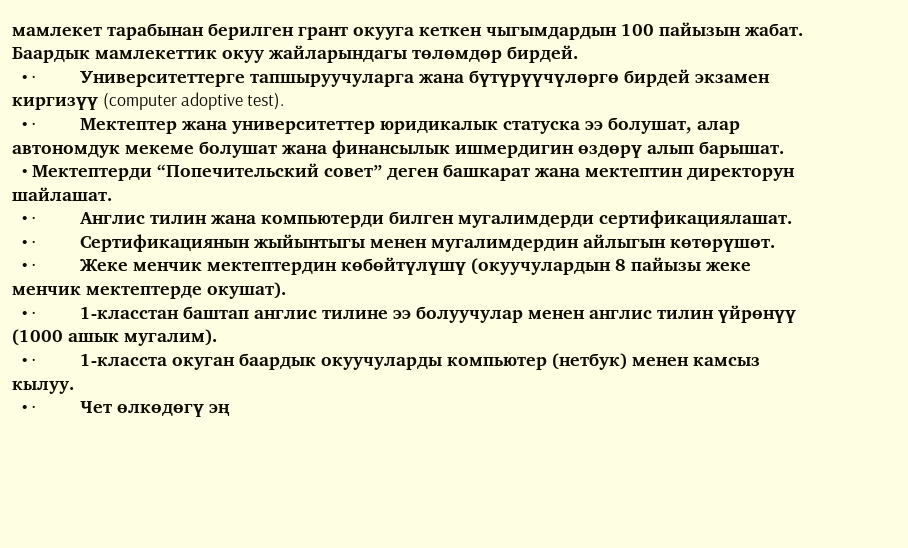мамлекет тарабынан берилген грант окууга кеткен чыгымдардын 100 пайызын жабат. Баардык мамлекеттик окуу жайларындагы төлөмдөр бирдей.
  • ·         Университеттерге тапшыруучуларга жана бүтүрүүчүлөргө бирдей экзамен киргизүү (computer adoptive test).
  • ·         Мектептер жана университеттер юридикалык статуска ээ болушат, алар автономдук мекеме болушат жана финансылык ишмердигин өздөрү алып барышат.
  • Мектептерди “Попечительский совет” деген башкарат жана мектептин директорун шайлашат.
  • ·         Англис тилин жана компьютерди билген мугалимдерди сертификациялашат.
  • ·         Сертификациянын жыйынтыгы менен мугалимдердин айлыгын көтөрүшөт.
  • ·         Жеке менчик мектептердин көбөйтүлүшү (окуучулардын 8 пайызы жеке менчик мектептерде окушат).
  • ·         1-класстан баштап англис тилине ээ болуучулар менен англис тилин үйрөнүү (1000 ашык мугалим).
  • ·         1-класста окуган баардык окуучуларды компьютер (нетбук) менен камсыз кылуу.
  • ·         Чет өлкөдөгү эң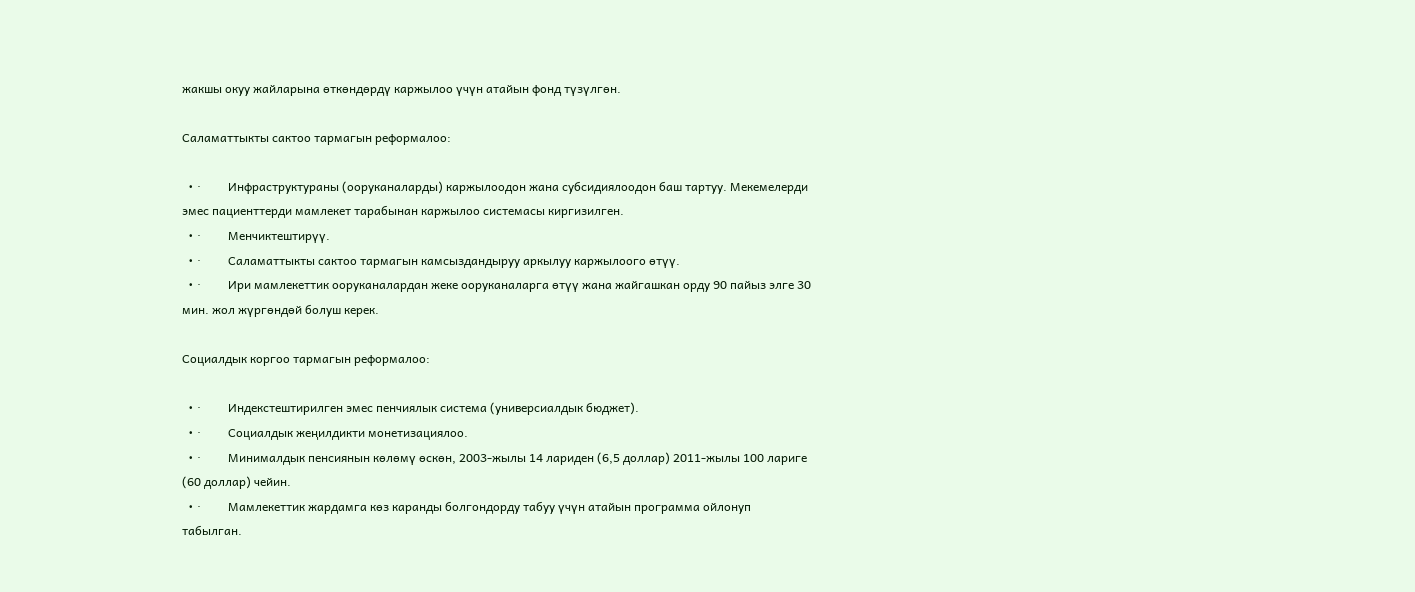жакшы окуу жайларына өткөндөрдү каржылоо үчүн атайын фонд түзүлгөн.

Саламаттыкты сактоо тармагын реформалоо:

  • ·         Инфраструктураны (ооруканаларды) каржылоодон жана субсидиялоодон баш тартуу. Мекемелерди эмес пациенттерди мамлекет тарабынан каржылоо системасы киргизилген.
  • ·         Менчиктештирүү.
  • ·         Саламаттыкты сактоо тармагын камсыздандыруу аркылуу каржылоого өтүү.
  • ·         Ири мамлекеттик ооруканалардан жеке ооруканаларга өтүү жана жайгашкан орду 90 пайыз элге 30 мин. жол жүргөндөй болуш керек.

Социалдык коргоо тармагын реформалоо:

  • ·         Индекстештирилген эмес пенчиялык система (универсиалдык бюджет).
  • ·         Социалдык жеңилдикти монетизациялоо.
  • ·         Минималдык пенсиянын көлөмү өскөн, 2003-жылы 14 лариден (6,5 доллар) 2011-жылы 100 лариге (60 доллар) чейин.
  • ·         Мамлекеттик жардамга көз каранды болгондорду табуу үчүн атайын программа ойлонуп табылган.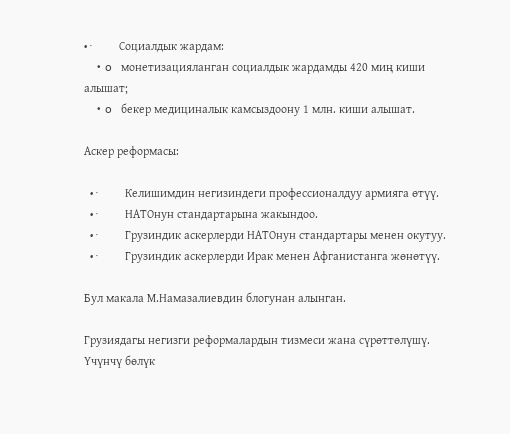• ·         Социалдык жардам:
    • o   монетизацияланган социалдык жардамды 420 миң киши алышат;
    • o   бекер медициналык камсыздоону 1 млн. киши алышат.

Аскер реформасы:

  • ·         Келишимдин негизиндеги профессионалдуу армияга өтүү.
  • ·         НАТОнун стандартарына жакындоо.
  • ·         Грузиндик аскерлерди НАТОнун стандартары менен окутуу.
  • ·         Грузиндик аскерлерди Ирак менен Афганистанга жөнөтүү.

Бул макала М.Намазалиевдин блогунан алынган.

Грузиядагы негизги реформалардын тизмеси жана сүрөттөлүшү. Үчүнчү бөлүк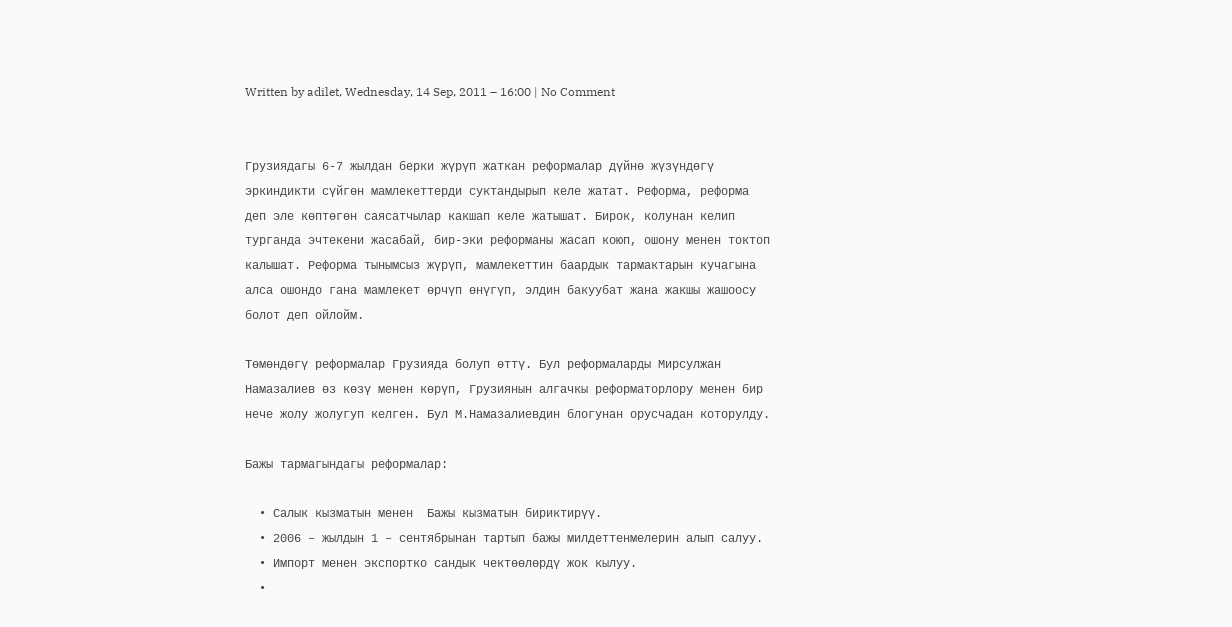Written by adilet, Wednesday, 14 Sep, 2011 – 16:00 | No Comment


Грузиядагы 6-7 жылдан берки жүрүп жаткан реформалар дүйнө жүзүндөгү эркиндикти сүйгөн мамлекеттерди суктандырып келе жатат. Реформа, реформа деп эле көптөгөн саясатчылар какшап келе жатышат. Бирок, колунан келип турганда эчтекени жасабай, бир-эки реформаны жасап коюп, ошону менен токтоп калышат. Реформа тынымсыз жүрүп, мамлекеттин баардык тармактарын кучагына алса ошондо гана мамлекет өрчүп өнүгүп, элдин бакуубат жана жакшы жашоосу болот деп ойлойм.

Төмөндөгү реформалар Грузияда болуп өттү. Бул реформаларды Мирсулжан Намазалиев өз көзү менен көрүп, Грузиянын алгачкы реформаторлору менен бир нече жолу жолугуп келген. Бул М.Намазалиевдин блогунан орусчадан которулду.

Бажы тармагындагы реформалар:

  • Салык кызматын менен  Бажы кызматын бириктирүү.
  • 2006 – жылдын 1 – сентябрынан тартып бажы милдеттенмелерин алып салуу.
  • Импорт менен экспортко сандык чектөөлөрдү жок кылуу.
  •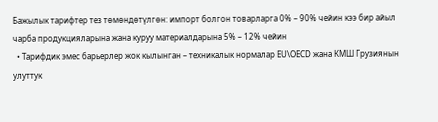Бажылык тарифтер тез төмөндөтүлгөн: импорт болгон товарларга 0% – 90% чейин кээ бир айыл чарба продукцияларына жана куруу материалдарына 5% – 12% чейин
  • Тарифдик эмес барьерлер жок кылынган – техникалык нормалар EU\OECD жана КМШ Грузиянын улуттук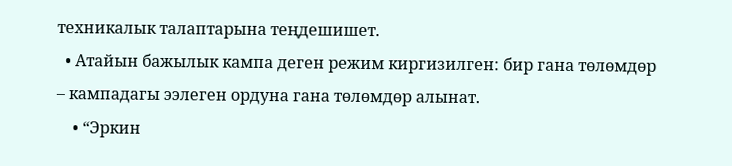техникалык талаптарына теңдешишет.
  • Атайын бажылык кампа деген режим киргизилген: бир гана төлөмдөр – кампадагы ээлеген ордуна гана төлөмдөр алынат.
    • “Эркин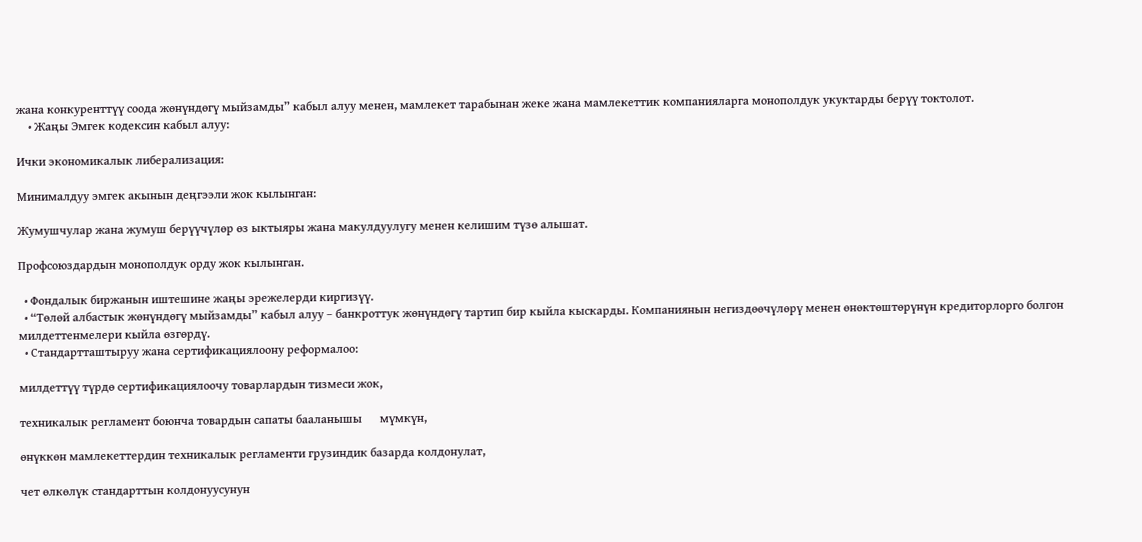жана конкуренттүү соода жөнүндөгү мыйзамды” кабыл алуу менен, мамлекет тарабынан жеке жана мамлекеттик компанияларга монополдук укуктарды берүү токтолот.
    • Жаңы Эмгек кодексин кабыл алуу:

Ички экономикалык либерализация:

Минималдуу эмгек акынын деңгээли жок кылынган:

Жумушчулар жана жумуш берүүчүлөр өз ыктыяры жана макулдуулугу менен келишим түзө алышат.

Профсоюздардын монополдук орду жок кылынган.

  • Фондалык биржанын иштешине жаңы эрежелерди киргизүү.
  • “Төлөй албастык жөнүндөгү мыйзамды” кабыл алуу – банкроттук жөнүндөгү тартип бир кыйла кыскарды. Компаниянын негиздөөчүлөрү менен өнөктөштөрүнүн кредиторлорго болгон милдеттенмелери кыйла өзгөрдү.
  • Стандартташтыруу жана сертификациялоону реформалоо:

милдеттүү түрдө сертификациялоочу товарлардын тизмеси жок,

техникалык регламент боюнча товардын сапаты бааланышы      мүмкүн,

өнүккөн мамлекеттердин техникалык регламенти грузиндик базарда колдонулат,

чет өлкөлүк стандарттын колдонуусунун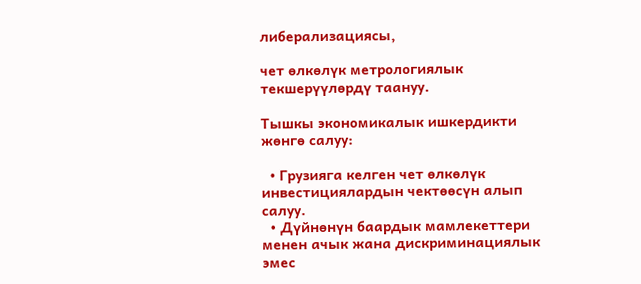либерализациясы,

чет өлкөлүк метрологиялык текшерүүлөрдү таануу.

Тышкы экономикалык ишкердикти жөнгө салуу:

  • Грузияга келген чет өлкөлүк инвестициялардын чектөөсүн алып салуу.
  • Дүйнөнүн баардык мамлекеттери менен ачык жана дискриминациялык эмес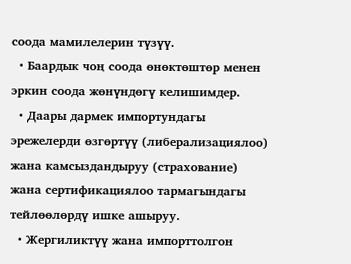соода мамилелерин түзүү.
  • Баардык чоң соода өнөктөштөр менен эркин соода жөнүндөгү келишимдер.
  • Даары дармек импортундагы эрежелерди өзгөртүү (либерализациялоо) жана камсыздандыруу (страхование) жана сертификациялоо тармагындагы тейлөөлөрдү ишке ашыруу.
  • Жергиликтүү жана импорттолгон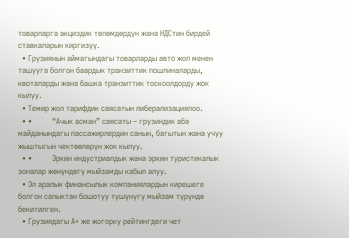товарларга акциздик төлөмдөрдүн жана НДСтин бирдей ставкаларын киргизүү.
  • Грузиянын аймагындагы товарларды авто жол менен ташууга болгон баардык транзиттик пошлиналарды, квоталарды жана башка транзиттик тоскоолдорду жок кылуу.
  • Темир жол тарифдик саясатын либерализациялоо.
  • •          “Ачык асман” саясаты – грузиндик аба майданындагы пассажирлердин санын, багытын жана учуу жыштыгын чектөөлөрүн жок кылуу.
  • •          Эркин индустриалдык жана эркин туристикалык зоналар жөнүндөгү мыйзамды кабыл алуу.
  • Эл аралык финансылык компаниялардын кирешеге болгон салыктан бошотуу түшүнүгү мыйзам түрүндө бекитилген.
  • Грузиядагы А+ же жогорку рейтингдеги чет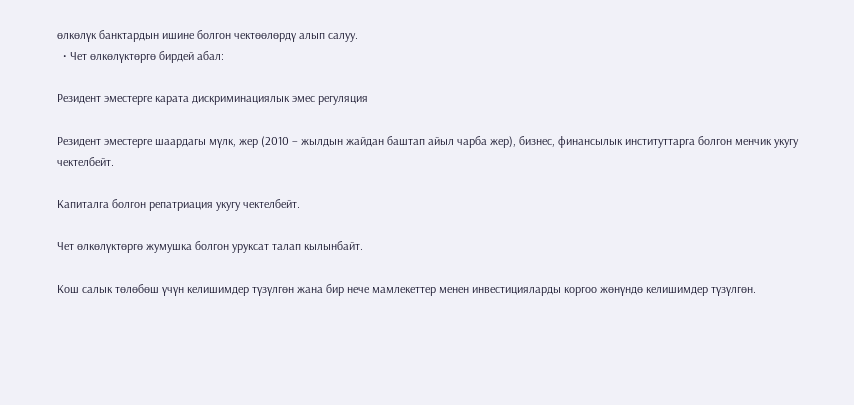өлкөлүк банктардын ишине болгон чектөөлөрдү алып салуу.
  • Чет өлкөлүктөргө бирдей абал:

Резидент эместерге карата дискриминациялык эмес регуляция

Резидент эместерге шаардагы мүлк, жер (2010 – жылдын жайдан баштап айыл чарба жер), бизнес, финансылык институттарга болгон менчик укугу чектелбейт.

Капиталга болгон репатриация укугу чектелбейт.

Чет өлкөлүктөргө жумушка болгон уруксат талап кылынбайт.

Кош салык төлөбөш үчүн келишимдер түзүлгөн жана бир нече мамлекеттер менен инвестицияларды коргоо жөнүндө келишимдер түзүлгөн.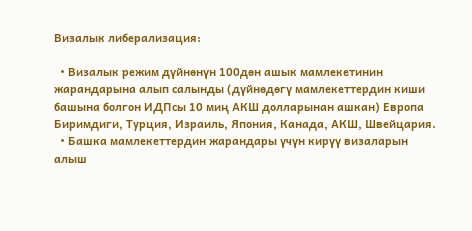Визалык либерализация:

  • Визалык режим дүйнөнүн 100дөн ашык мамлекетинин жарандарына алып салынды (дүйнөдөгү мамлекеттердин киши башына болгон ИДПсы 10 миң АКШ долларынан ашкан) Европа Биримдиги, Турция, Израиль, Япония, Канада, АКШ, Швейцария.
  • Башка мамлекеттердин жарандары үчүн кирүү визаларын алыш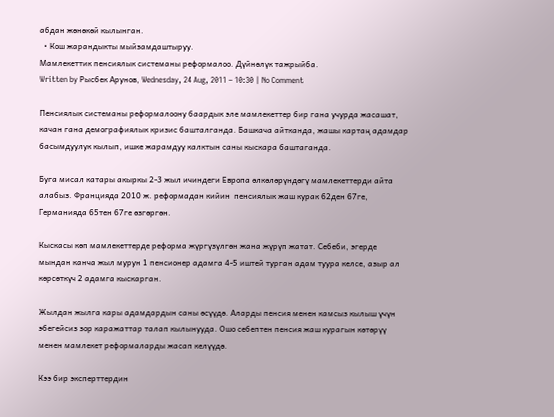абдан жөнөкөй кылынган.
  • Кош жарандыкты мыйзамдаштыруу.
Мамлекеттик пенсиялык системаны реформалоо. Дүйнөлүк тажрыйба.
Written by Рысбек Арунов, Wednesday, 24 Aug, 2011 – 10:30 | No Comment

Пенсиялык системаны реформалоону баардык эле мамлекеттер бир гана учурда жасашат, качан гана демографиялык кризис башталганда. Башкача айтканда, жашы картаң адамдар басымдуулук кылып, ишке жарамдуу калктын саны кыскара баштаганда.

Буга мисал катары акыркы 2-3 жыл ичиндеги Европа өлкөлөрүндөгү мамлекеттерди айта алабыз. Францияда 2010 ж. реформадан кийин  пенсиялык жаш курак 62ден 67ге, Германияда 65тен 67ге өзгөргөн.

Кыскасы көп мамлекеттерде реформа жүргүзүлгөн жана жүрүп жатат. Себеби, эгерде мындан канча жыл мурун 1 пенсионер адамга 4-5 иштей турган адам туура келсе, азыр ал көрсөткүч 2 адамга кыскарган.

Жылдан жылга кары адамдардын саны өсүүдө. Аларды пенсия менен камсыз кылыш үчүн эбегейсиз зор каражаттар талап кылынууда. Ошо себептен пенсия жаш курагын көтөрүү менен мамлекет реформаларды жасап келүүдө.

Кээ бир эксперттердин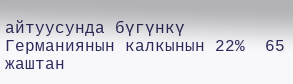айтуусунда бүгүнкү Германиянын калкынын 22%  65 жаштан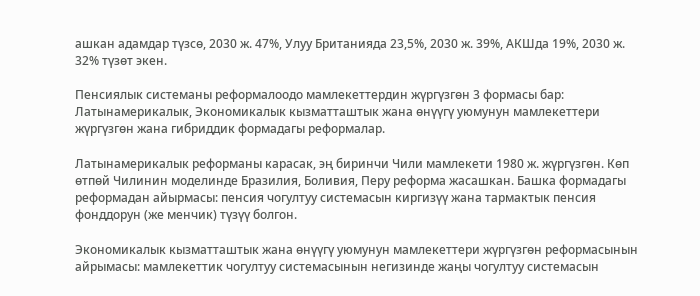ашкан адамдар түзсө, 2030 ж. 47%, Улуу Британияда 23,5%, 2030 ж. 39%, АКШда 19%, 2030 ж. 32% түзөт экен.

Пенсиялык системаны реформалоодо мамлекеттердин жүргүзгөн 3 формасы бар: Латынамерикалык, Экономикалык кызматташтык жана өнүүгү уюмунун мамлекеттери жүргүзгөн жана гибриддик формадагы реформалар.

Латынамерикалык реформаны карасак, эң биринчи Чили мамлекети 1980 ж. жүргүзгөн. Көп өтпөй Чилинин моделинде Бразилия, Боливия, Перу реформа жасашкан. Башка формадагы реформадан айырмасы: пенсия чогултуу системасын киргизүү жана тармактык пенсия фонддорун (же менчик) түзүү болгон.

Экономикалык кызматташтык жана өнүүгү уюмунун мамлекеттери жүргүзгөн реформасынын айрымасы: мамлекеттик чогултуу системасынын негизинде жаңы чогултуу системасын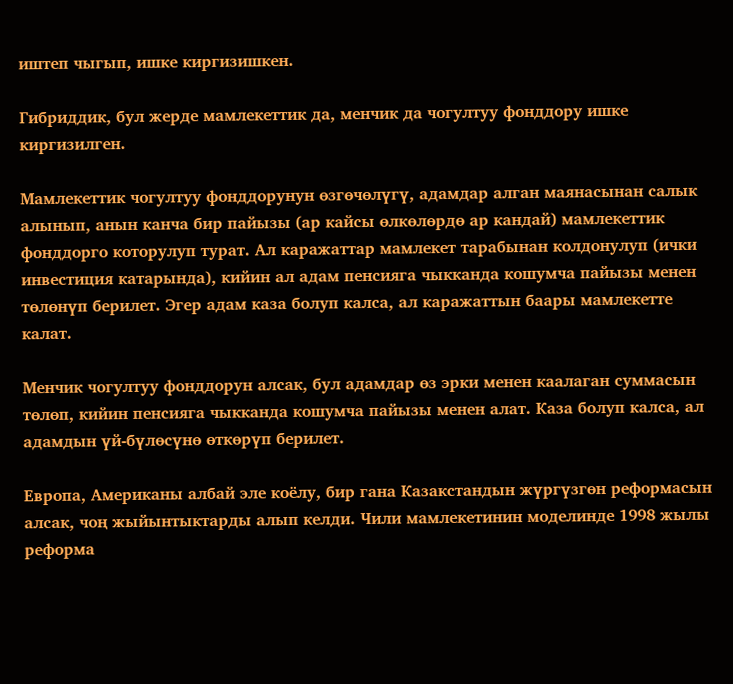иштеп чыгып, ишке киргизишкен.

Гибриддик, бул жерде мамлекеттик да, менчик да чогултуу фонддору ишке киргизилген.

Мамлекеттик чогултуу фонддорунун өзгөчөлүгү, адамдар алган маянасынан салык алынып, анын канча бир пайызы (ар кайсы өлкөлөрдө ар кандай) мамлекеттик фонддорго которулуп турат. Ал каражаттар мамлекет тарабынан колдонулуп (ички инвестиция катарында), кийин ал адам пенсияга чыкканда кошумча пайызы менен төлөнүп берилет. Эгер адам каза болуп калса, ал каражаттын баары мамлекетте калат.

Менчик чогултуу фонддорун алсак, бул адамдар өз эрки менен каалаган суммасын төлөп, кийин пенсияга чыкканда кошумча пайызы менен алат. Каза болуп калса, ал адамдын үй-бүлөсүнө өткөрүп берилет.

Европа, Американы албай эле коёлу, бир гана Казакстандын жүргүзгөн реформасын алсак, чоң жыйынтыктарды алып келди. Чили мамлекетинин моделинде 1998 жылы реформа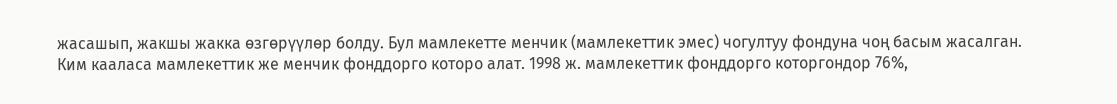жасашып, жакшы жакка өзгөрүүлөр болду. Бул мамлекетте менчик (мамлекеттик эмес) чогултуу фондуна чоң басым жасалган. Ким кааласа мамлекеттик же менчик фонддорго которо алат. 1998 ж. мамлекеттик фонддорго которгондор 76%,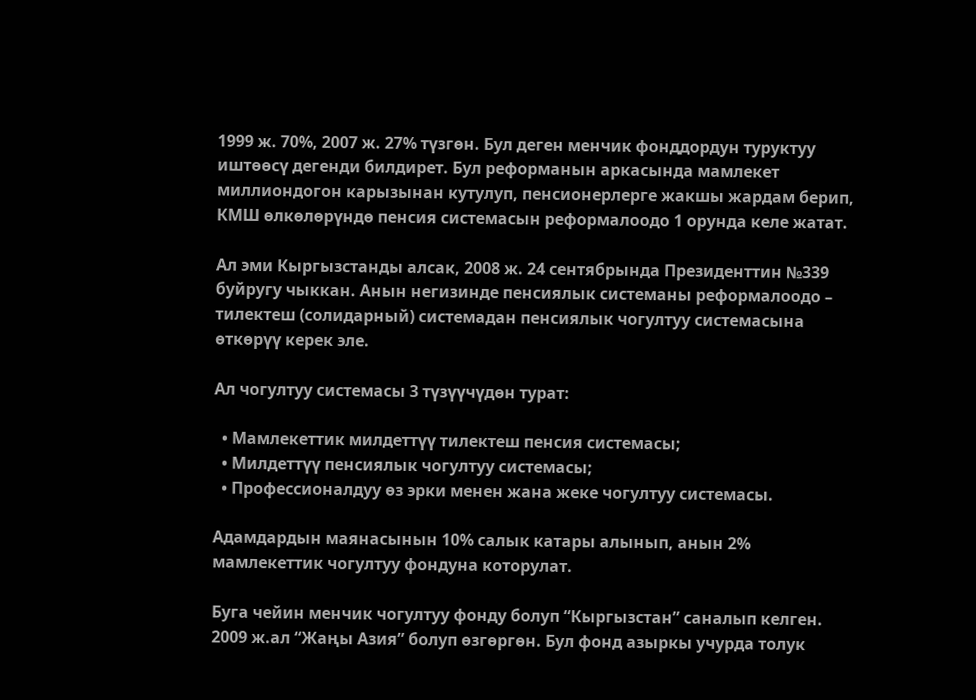1999 ж. 70%, 2007 ж. 27% түзгөн. Бул деген менчик фонддордун туруктуу иштөөсү дегенди билдирет. Бул реформанын аркасында мамлекет миллиондогон карызынан кутулуп, пенсионерлерге жакшы жардам берип, КМШ өлкөлөрүндө пенсия системасын реформалоодо 1 орунда келе жатат.

Ал эми Кыргызстанды алсак, 2008 ж. 24 сентябрында Президенттин №339 буйругу чыккан. Анын негизинде пенсиялык системаны реформалоодо – тилектеш (солидарный) системадан пенсиялык чогултуу системасына өткөрүү керек эле.

Ал чогултуу системасы 3 түзүүчүдөн турат:

  • Мамлекеттик милдеттүү тилектеш пенсия системасы;
  • Милдеттүү пенсиялык чогултуу системасы;
  • Профессионалдуу өз эрки менен жана жеке чогултуу системасы.

Адамдардын маянасынын 10% салык катары алынып, анын 2% мамлекеттик чогултуу фондуна которулат.

Буга чейин менчик чогултуу фонду болуп “Кыргызстан” саналып келген. 2009 ж.ал “Жаңы Азия” болуп өзгөргөн. Бул фонд азыркы учурда толук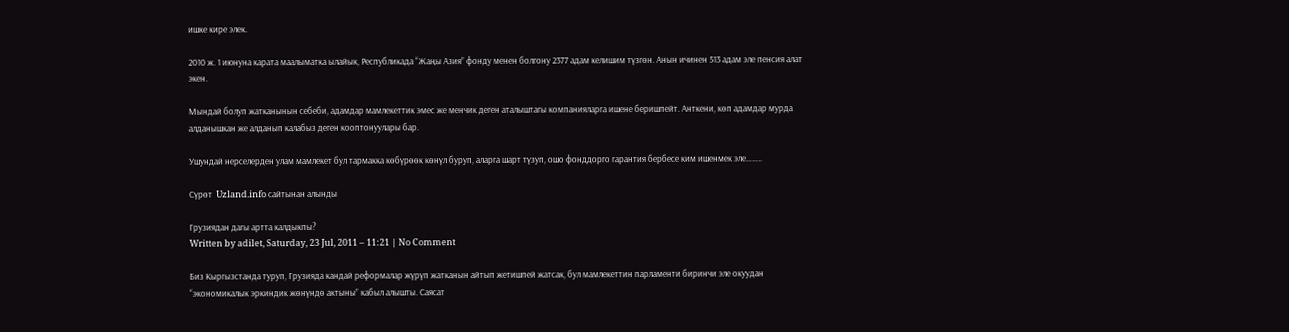ишке кире элек.

2010 ж. 1 июнуна карата маалыматка ылайык, Республикада “Жаңы Азия” фонду менен болгону 2377 адам келишим түзгөн. Анын ичинен 513 адам эле пенсия алат экен.

Мындай болуп жатканынын себеби, адамдар мамлекеттик эмес же менчик деген аталыштагы компанияларга ишене беришпейт. Анткени, көп адамдар мурда алданышкан же алданып калабыз деген кооптонуулары бар.

Ушундай нерселерден улам мамлекет бул тармакка көбүрөөк көнүл буруп, аларга шарт түзуп, ошо фонддорго гарантия бербесе ким ишенмек эле……..

Сүрөт  Uzland.info сайтынан алынды

Грузиядан дагы артта калдыкпы?
Written by adilet, Saturday, 23 Jul, 2011 – 11:21 | No Comment

Биз Кыргызстанда туруп, Грузияда кандай реформалар жүрүп жатканын айтып жетишпей жатсак, бул мамлекеттин парламенти биринчи эле окуудан “экономикалык эркиндик жөнүндө актыны” кабыл алышты. Саясат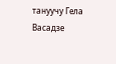тануучу Гела Васадзе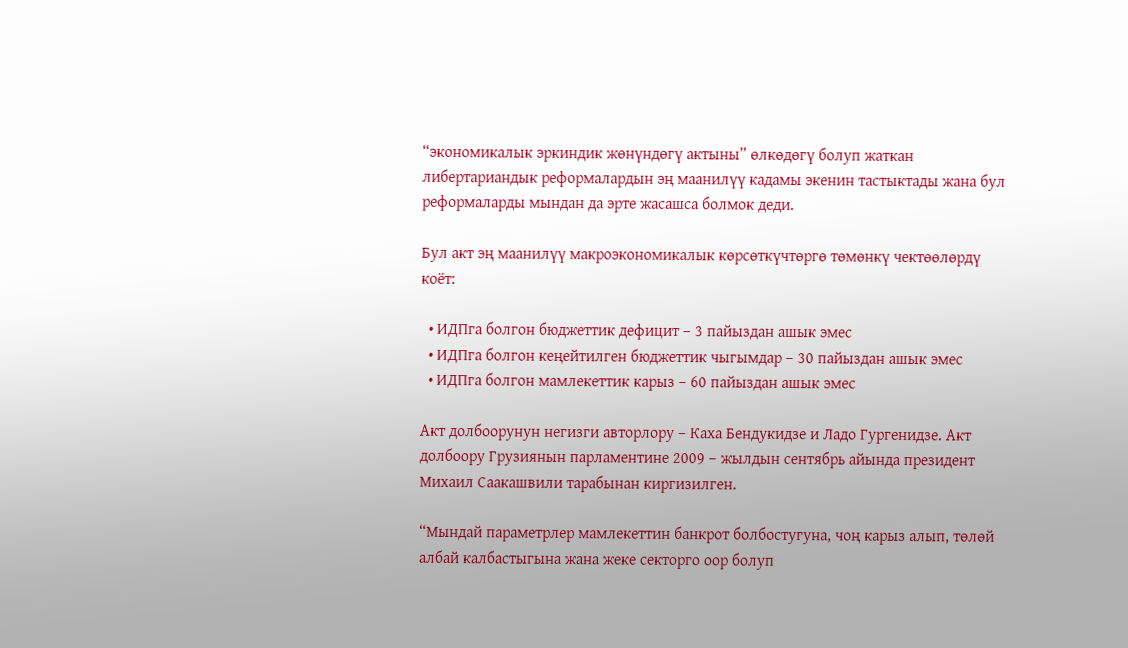“экономикалык эркиндик жөнүндөгү актыны” өлкөдөгү болуп жаткан либертариандык реформалардын эң маанилүү кадамы экенин тастыктады жана бул реформаларды мындан да эрте жасашса болмок деди.

Бул акт эң маанилүү макроэкономикалык көрсөткүчтөргө төмөнкү чектөөлөрдү коёт:

  • ИДПга болгон бюджеттик дефицит – 3 пайыздан ашык эмес
  • ИДПга болгон кеңейтилген бюджеттик чыгымдар – 30 пайыздан ашык эмес
  • ИДПга болгон мамлекеттик карыз – 60 пайыздан ашык эмес

Акт долбоорунун негизги авторлору – Каха Бендукидзе и Ладо Гургенидзе. Акт долбоору Грузиянын парламентине 2009 – жылдын сентябрь айында президент Михаил Саакашвили тарабынан киргизилген.

“Мындай параметрлер мамлекеттин банкрот болбостугуна, чоң карыз алып, төлөй албай калбастыгына жана жеке секторго оор болуп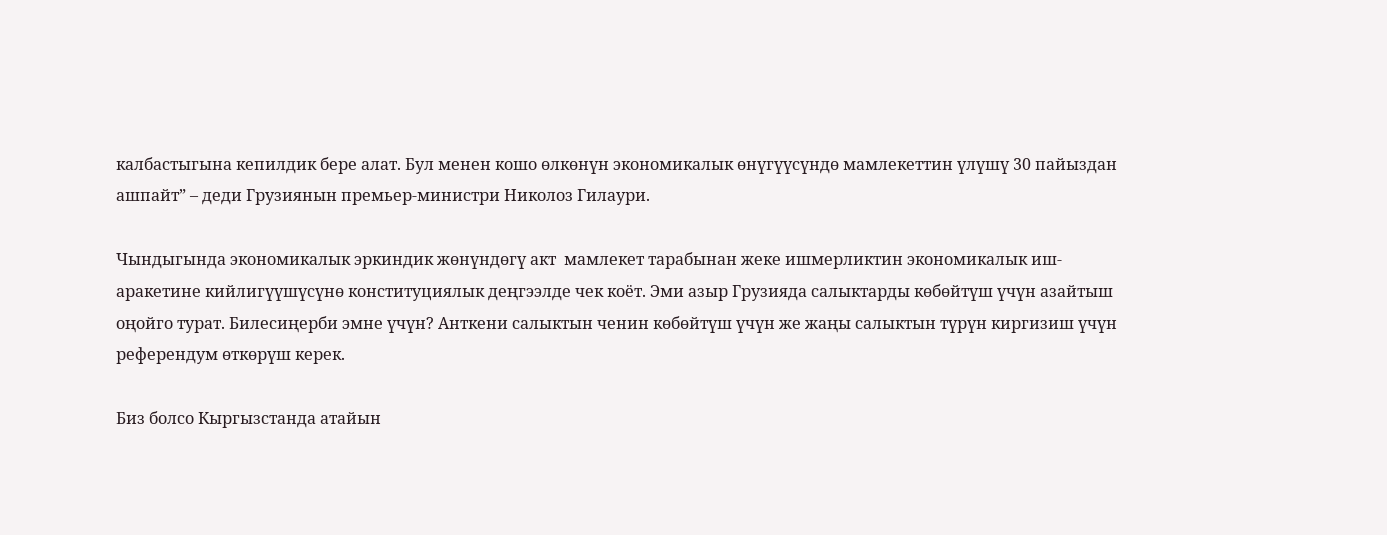калбастыгына кепилдик бере алат. Бул менен кошо өлкөнүн экономикалык өнүгүүсүндө мамлекеттин үлүшү 30 пайыздан ашпайт” – деди Грузиянын премьер-министри Николоз Гилаури.

Чындыгында экономикалык эркиндик жөнүндөгү акт  мамлекет тарабынан жеке ишмерликтин экономикалык иш-аракетине кийлигүүшүсүнө конституциялык деңгээлде чек коёт. Эми азыр Грузияда салыктарды көбөйтүш үчүн азайтыш оңойго турат. Билесиңерби эмне үчүн? Анткени салыктын ченин көбөйтүш үчүн же жаңы салыктын түрүн киргизиш үчүн референдум өткөрүш керек.

Биз болсо Кыргызстанда атайын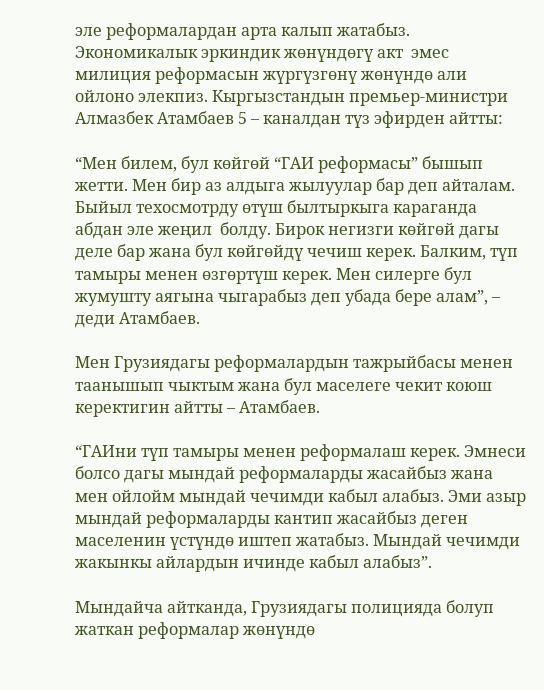эле реформалардан арта калып жатабыз. Экономикалык эркиндик жөнүндөгү акт  эмес милиция реформасын жүргүзгөнү жөнүндө али ойлоно элекпиз. Кыргызстандын премьер-министри Алмазбек Атамбаев 5 – каналдан түз эфирден айтты:

“Мен билем, бул көйгөй “ГАИ реформасы” бышып жетти. Мен бир аз алдыга жылуулар бар деп айталам. Быйыл техосмотрду өтүш былтыркыга караганда абдан эле жеңил  болду. Бирок негизги көйгөй дагы деле бар жана бул көйгөйдү чечиш керек. Балким, түп тамыры менен өзгөртүш керек. Мен силерге бул жумушту аягына чыгарабыз деп убада бере алам”, – деди Атамбаев.

Мен Грузиядагы реформалардын тажрыйбасы менен таанышып чыктым жана бул маселеге чекит коюш керектигин айтты – Атамбаев.

“ГАИни түп тамыры менен реформалаш керек. Эмнеси болсо дагы мындай реформаларды жасайбыз жана мен ойлойм мындай чечимди кабыл алабыз. Эми азыр мындай реформаларды кантип жасайбыз деген маселенин үстүндө иштеп жатабыз. Мындай чечимди жакынкы айлардын ичинде кабыл алабыз”.

Мындайча айтканда, Грузиядагы полицияда болуп жаткан реформалар жөнүндө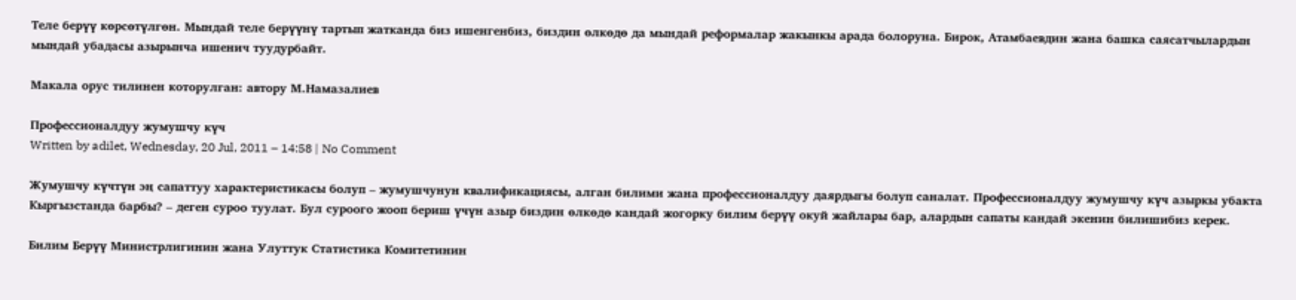Теле берүү көрсөтүлгөн. Мындай теле берүүнү тартып жатканда биз ишенгенбиз, биздин өлкөдө да мындай реформалар жакынкы арада болоруна. Бирок, Атамбаевдин жана башка саясатчылардын мындай убадасы азырынча ишенич туудурбайт.

Макала орус тилинен которулган: автору М.Намазалиев

Профессионалдуу жумушчу күч
Written by adilet, Wednesday, 20 Jul, 2011 – 14:58 | No Comment

Жумушчу күчтүн эң сапаттуу характеристикасы болуп – жумушчунун квалификациясы, алган билими жана профессионалдуу даярдыгы болуп саналат. Профессионалдуу жумушчу күч азыркы убакта Кыргызстанда барбы? – деген суроо туулат. Бул суроого жооп бериш үчүн азыр биздин өлкөдө кандай жогорку билим берүү окуй жайлары бар, алардын сапаты кандай экенин билишибиз керек.

Билим Берүү Министрлигинин жана Улуттук Статистика Комитетинин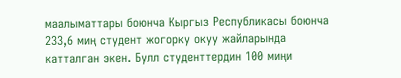маалыматтары боюнча Кыргыз Республикасы боюнча 233,6 миң студент жогорку окуу жайларында катталган экен. Булл студенттердин 100 миңи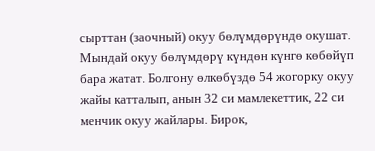сырттан (заочный) окуу бөлүмдөрүндө окушат. Мындай окуу бөлүмдөрү күндөн күнгө көбөйүп бара жатат. Болгону өлкөбүздө 54 жогорку окуу жайы катталып, анын 32 си мамлекеттик, 22 си менчик окуу жайлары. Бирок,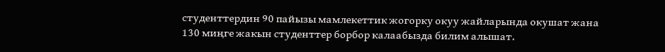студенттердин 90 пайызы мамлекеттик жогорку окуу жайларында окушат жана 130 миңге жакын студенттер борбор калаабызда билим алышат.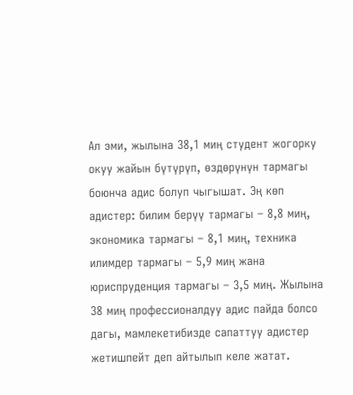Ал эми, жылына 38,1 миң студент жогорку окуу жайын бүтүрүп, өздөрүнүн тармагы боюнча адис болуп чыгышат. Эң көп адистер: билим берүү тармагы – 8,8 миң, экономика тармагы – 8,1 миң, техника илимдер тармагы – 5,9 миң жана юриспруденция тармагы – 3,5 миң. Жылына 38 миң профессионалдуу адис пайда болсо дагы, мамлекетибизде сапаттуу адистер жетишпейт деп айтылып келе жатат.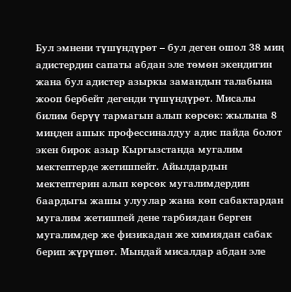Бул эмнени түшүндүрөт – бул деген ошол 38 миң адистердин сапаты абдан эле төмөн экендигин жана бул адистер азыркы замандын талабына жооп бербейт дегенди түшүндүрөт. Мисалы билим берүү тармагын алып көрсөк: жылына 8 миңден ашык профессиналдуу адис пайда болот экен бирок азыр Кыргызстанда мугалим мектептерде жетишпейт. Айылдардын мектептерин алып көрсөк мугалимдердин баардыгы жашы улуулар жана көп сабактардан мугалим жетишпей дене тарбиядан берген мугалимдер же физикадан же химиядан сабак берип жүрүшөт. Мындай мисалдар абдан эле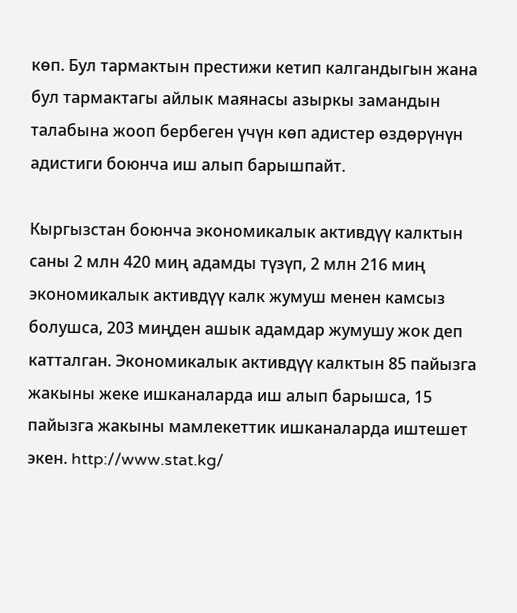көп. Бул тармактын престижи кетип калгандыгын жана бул тармактагы айлык маянасы азыркы замандын талабына жооп бербеген үчүн көп адистер өздөрүнүн адистиги боюнча иш алып барышпайт.

Кыргызстан боюнча экономикалык активдүү калктын саны 2 млн 420 миң адамды түзүп, 2 млн 216 миң экономикалык активдүү калк жумуш менен камсыз болушса, 203 миңден ашык адамдар жумушу жок деп катталган. Экономикалык активдүү калктын 85 пайызга жакыны жеке ишканаларда иш алып барышса, 15 пайызга жакыны мамлекеттик ишканаларда иштешет экен. http://www.stat.kg/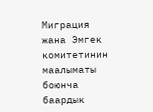Миграция жана Эмгек комитетинин маалыматы боюнча баардык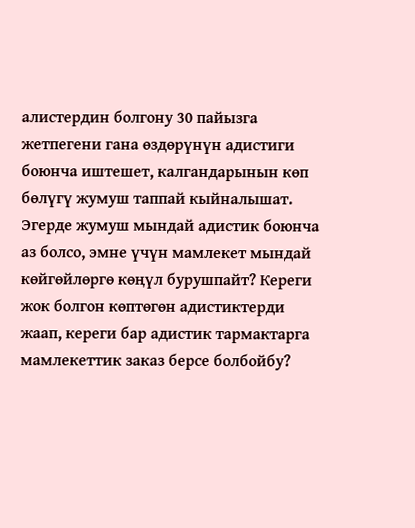алистердин болгону 30 пайызга жетпегени гана өздөрүнүн адистиги боюнча иштешет, калгандарынын көп бөлүгү жумуш таппай кыйналышат. Эгерде жумуш мындай адистик боюнча аз болсо, эмне үчүн мамлекет мындай көйгөйлөргө көңүл бурушпайт? Кереги жок болгон көптөгөн адистиктерди жаап, кереги бар адистик тармактарга мамлекеттик заказ берсе болбойбу?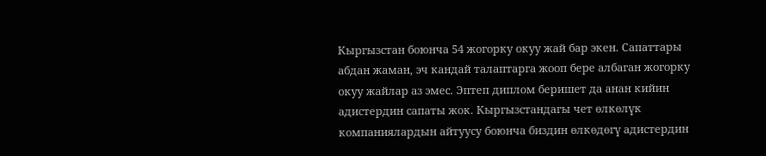Кыргызстан боюнча 54 жогорку окуу жай бар экен. Сапаттары абдан жаман, эч кандай талаптарга жооп бере албаган жогорку окуу жайлар аз эмес. Эптеп диплом беришет да анан кийин адистердин сапаты жок. Кыргызстандагы чет өлкөлүк компаниялардын айтуусу боюнча биздин өлкөдөгү адистердин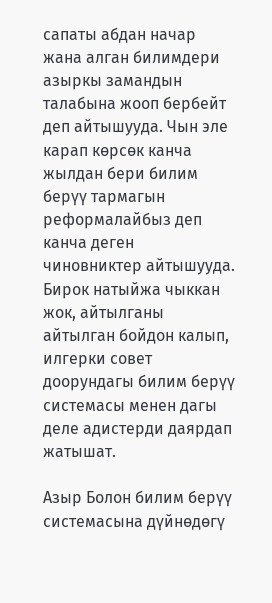сапаты абдан начар жана алган билимдери азыркы замандын талабына жооп бербейт деп айтышууда. Чын эле карап көрсөк канча жылдан бери билим берүү тармагын реформалайбыз деп канча деген чиновниктер айтышууда. Бирок натыйжа чыккан жок, айтылганы айтылган бойдон калып, илгерки совет доорундагы билим берүү системасы менен дагы деле адистерди даярдап жатышат.

Азыр Болон билим берүү системасына дүйнөдөгү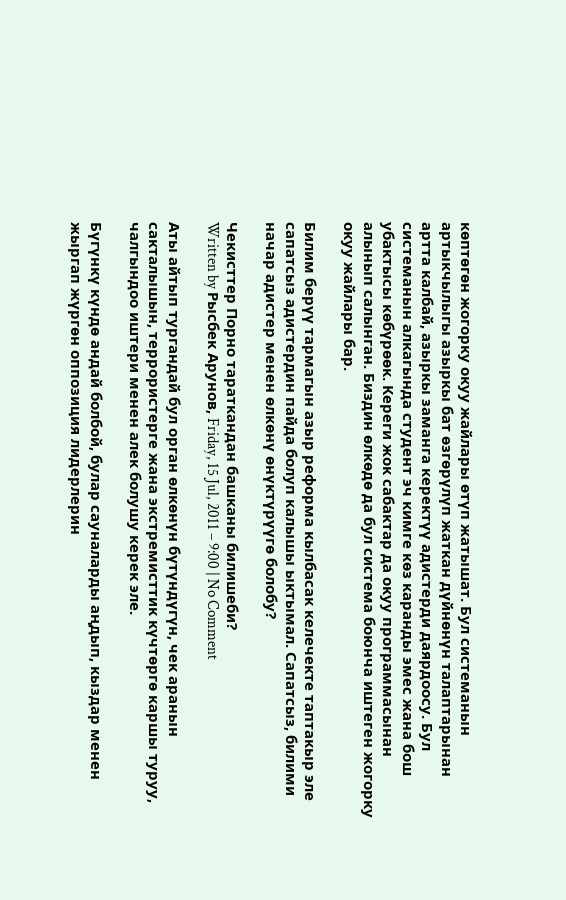көптөгөн жогорку окуу жайлары өтүп жатышат. Бул системанын артыкчылыгы азыркы бат өзгөрүлүп жаткан дүйнөнүн талаптарынан артта калбай, азыркы заманга керектүү адистерди даярдоосу. Бул системанын алкагында студент эч кимге көз каранды эмес жана бош убактысы көбүрөөк. Кереги жок сабактар да окуу программасынан алынып салынган. Биздин өлкөдө да бул система боюнча иштеген жогорку окуу жайлары бар.

Билим берүү тармагын азыр реформа кылбасак келечекте таптакыр эле сапатсыз адистердин пайда болуп калышы ыктымал. Сапатсыз, билими начар адистер менен өлкөнү өнүктүрүүгө болобу?

Чекисттер Порно тараткандан башканы билишеби?
Written by Рысбек Арунов, Friday, 15 Jul, 2011 – 9:00 | No Comment

Аты айтып тургандай бул орган өлкөнүн бүтүндүгүн, чек аранын сакталышын, террористерге жана экстремисттик күчтөргө каршы туруу, чалгындоо иштери менен алек болушу керек эле.

Бүгүнкү күндө андай болбой, булар сауналарды аңдып, кыздар менен жыргап жүргөн оппозиция лидерлерин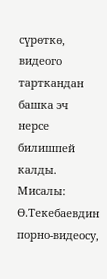сүрөткө, видеого тарткандан башка эч нерсе билишпей калды. Мисалы: Ө.Текебаевдин порно-видеосу,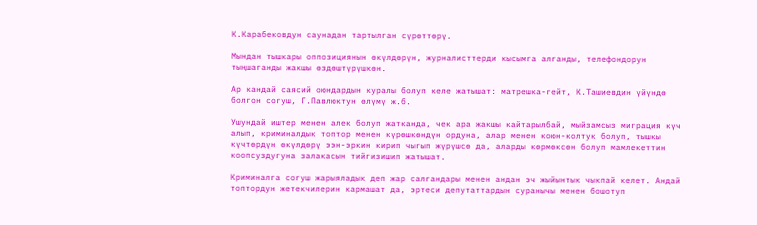К.Карабековдун саунадан тартылган сүрөттөрү.

Мындан тышкары оппозициянын өкүлдөрүн, журналисттерди кысымга алганды, телефондорун тыңшаганды жакшы өздөштүрүшкөн.

Ар кандай саясий оюндардын куралы болуп келе жатышат: матрешка-гейт, К.Ташиевдин үйүндө болгон согуш, Г.Павлюктун өлүмү ж.б.

Ушундай иштер менен алек болуп жатканда, чек ара жакшы кайтарылбай, мыйзамсыз миграция күч алып, криминалдык топтор менен күрөшкөндүн ордуна, алар менен коюн-колтук болуп, тышкы күчтөрдүн өкүлдөрү ээн-эркин кирип чыгып жүрүшсө да, аларды көрмөксөн болуп мамлекеттин коопсуздугуна залакасын тийгизишип жатышат.

Криминалга согуш жарыяладык деп жар салгандары менен андан эч жыйынтык чыкпай келет. Андай топтордун жетекчилерин кармашат да, эртеси депутаттардын суранычы менен бошотуп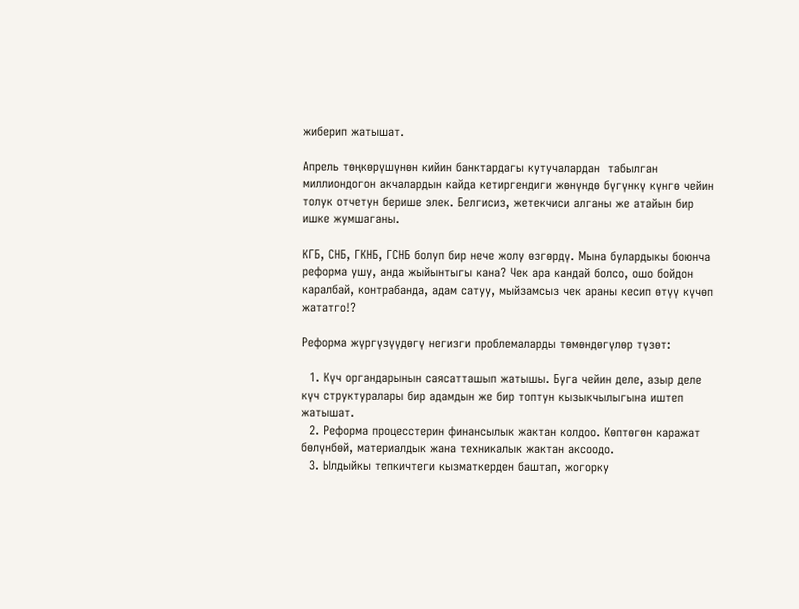жиберип жатышат.

Апрель төңкөрүшүнөн кийин банктардагы кутучалардан  табылган миллиондогон акчалардын кайда кетиргендиги жөнүндө бүгүнкү күнгө чейин толук отчетун берише элек. Белгисиз, жетекчиси алганы же атайын бир ишке жумшаганы.

КГБ, СНБ, ГКНБ, ГСНБ болуп бир нече жолу өзгөрдү. Мына булардыкы боюнча реформа ушу, анда жыйынтыгы кана? Чек ара кандай болсо, ошо бойдон каралбай, контрабанда, адам сатуу, мыйзамсыз чек араны кесип өтүү күчөп жататго!?

Реформа жүргүзүүдөгү негизги проблемаларды төмөндөгүлөр түзөт:

  1. Күч органдарынын саясатташып жатышы. Буга чейин деле, азыр деле күч структуралары бир адамдын же бир топтун кызыкчылыгына иштеп жатышат.
  2. Реформа процесстерин финансылык жактан колдоо. Көптөгөн каражат бөлүнбөй, материалдык жана техникалык жактан аксоодо.
  3. Ылдыйкы тепкичтеги кызматкерден баштап, жогорку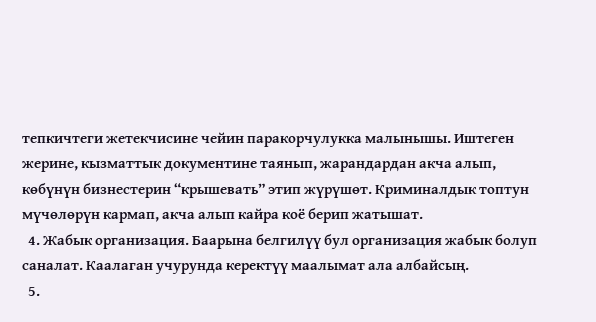тепкичтеги жетекчисине чейин паракорчулукка малынышы. Иштеген жерине, кызматтык документине таянып, жарандардан акча алып, көбүнүн бизнестерин “крышевать” этип жүрүшөт. Криминалдык топтун мүчөлөрүн кармап, акча алып кайра коё берип жатышат.
  4. Жабык организация. Баарына белгилүү бул организация жабык болуп саналат. Каалаган учурунда керектүү маалымат ала албайсың.
  5.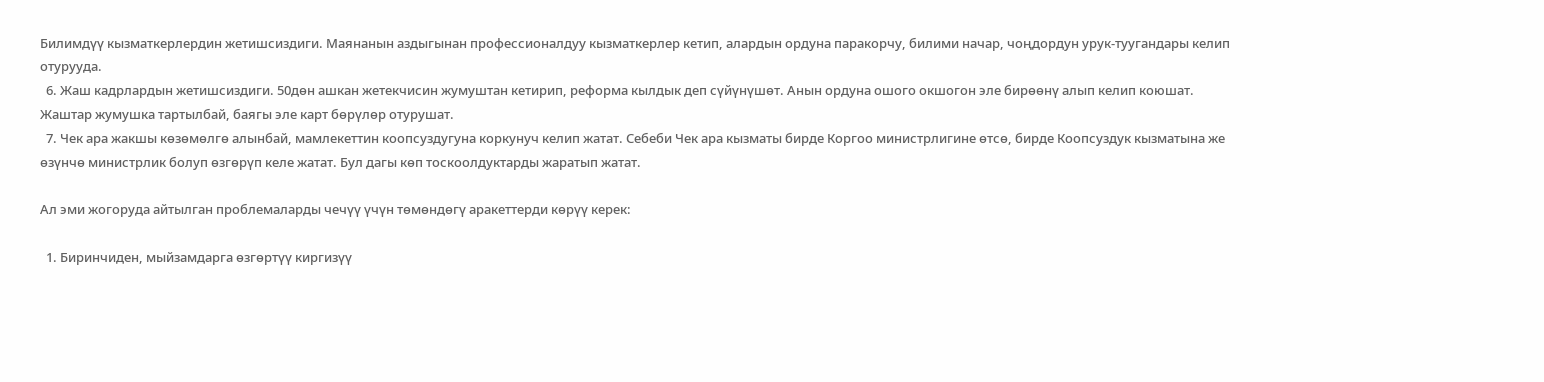Билимдүү кызматкерлердин жетишсиздиги. Маянанын аздыгынан профессионалдуу кызматкерлер кетип, алардын ордуна паракорчу, билими начар, чоңдордун урук-туугандары келип отурууда.
  6. Жаш кадрлардын жетишсиздиги. 50дөн ашкан жетекчисин жумуштан кетирип, реформа кылдык деп сүйүнүшөт. Анын ордуна ошого окшогон эле бирөөнү алып келип коюшат. Жаштар жумушка тартылбай, баягы эле карт бөрүлөр отурушат.
  7. Чек ара жакшы көзөмөлгө алынбай, мамлекеттин коопсуздугуна коркунуч келип жатат. Себеби Чек ара кызматы бирде Коргоо министрлигине өтсө, бирде Коопсуздук кызматына же өзүнчө министрлик болуп өзгөрүп келе жатат. Бул дагы көп тоскоолдуктарды жаратып жатат.

Ал эми жогоруда айтылган проблемаларды чечүү үчүн төмөндөгү аракеттерди көрүү керек:

  1. Биринчиден, мыйзамдарга өзгөртүү киргизүү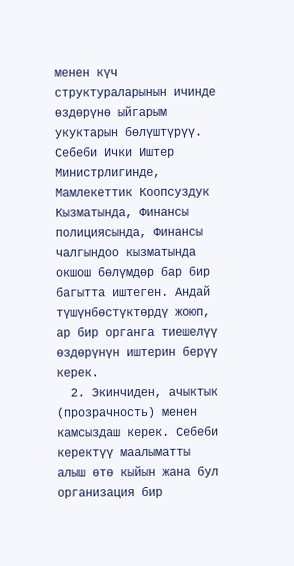менен күч структураларынын ичинде өздөрүнө ыйгарым укуктарын бөлүштүрүү. Себеби Ички Иштер Министрлигинде, Мамлекеттик Коопсуздук Кызматында, Финансы полициясында, Финансы чалгындоо кызматында окшош бөлүмдөр бар бир багытта иштеген. Андай түшүнбөстүктөрдү жоюп, ар бир органга тиешелүү өздөрүнүн иштерин берүү керек.
  2. Экинчиден, ачыктык (прозрачность) менен камсыздаш керек. Себеби керектүү маалыматты алыш өтө кыйын жана бул организация бир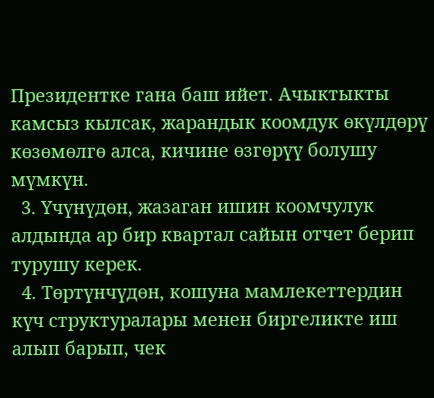Президентке гана баш ийет. Ачыктыкты камсыз кылсак, жарандык коомдук өкүлдөрү көзөмөлгө алса, кичине өзгөрүү болушу мүмкүн.
  3. Үчүнүдөн, жазаган ишин коомчулук алдында ар бир квартал сайын отчет берип турушу керек.
  4. Төртүнчүдөн, кошуна мамлекеттердин күч структуралары менен биргеликте иш алып барып, чек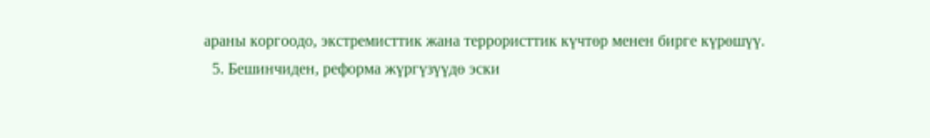араны коргоодо, экстремисттик жана террористтик күчтөр менен бирге күрөшүү.
  5. Бешинчиден, реформа жүргүзүүдө эски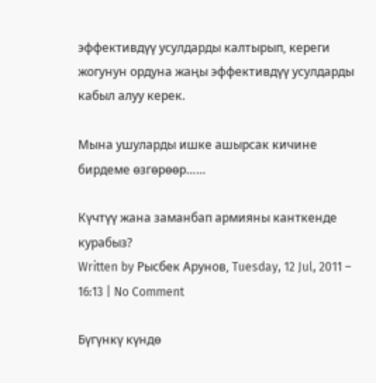эффективдүү усулдарды калтырып, кереги жогунун ордуна жаңы эффективдүү усулдарды кабыл алуу керек.

Мына ушуларды ишке ашырсак кичине бирдеме өзгөрөөр……

Күчтүү жана заманбап армияны канткенде курабыз?
Written by Рысбек Арунов, Tuesday, 12 Jul, 2011 – 16:13 | No Comment

Бүгүнкү күндө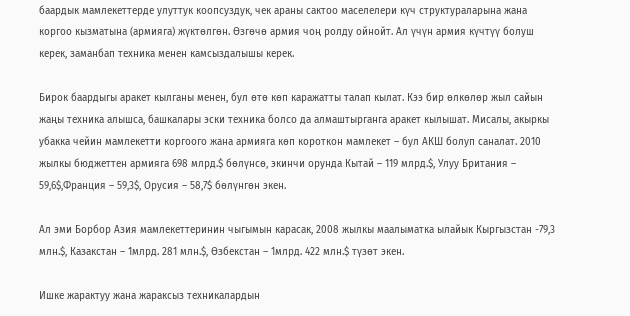баардык мамлекеттерде улуттук коопсуздук, чек араны сактоо маселелери күч структураларына жана коргоо кызматына (армияга) жүктөлгөн. Өзгөчө армия чоң ролду ойнойт. Ал үчүн армия күчтүү болуш керек, заманбап техника менен камсыздалышы керек.

Бирок баардыгы аракет кылганы менен, бул өтө көп каражатты талап кылат. Кээ бир өлкөлөр жыл сайын жаңы техника алышса, башкалары эски техника болсо да алмаштырганга аракет кылышат. Мисалы, акыркы убакка чейин мамлекетти коргоого жана армияга көп короткон мамлекет – бул АКШ болуп саналат. 2010 жылкы бюджеттен армияга 698 млрд.$ бөлүнсө, экинчи орунда Кытай – 119 млрд.$, Улуу Британия – 59,6$,Франция – 59,3$, Орусия – 58,7$ бөлүнгөн экен.

Ал эми Борбор Азия мамлекеттеринин чыгымын карасак, 2008 жылкы маалыматка ылайык Кыргызстан -79,3 млн.$, Казакстан – 1млрд. 281 млн.$, Өзбекстан – 1млрд. 422 млн.$ түзөт экен.

Ишке жарактуу жана жараксыз техникалардын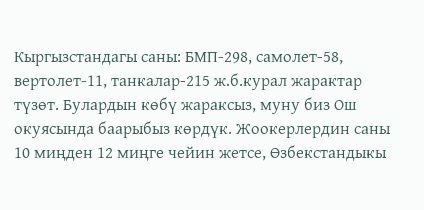Кыргызстандагы саны: БМП-298, самолет-58, вертолет-11, танкалар-215 ж.б.курал жарактар түзөт. Булардын көбү жараксыз, муну биз Ош окуясында баарыбыз көрдүк. Жоокерлердин саны 10 миңден 12 миңге чейин жетсе, Өзбекстандыкы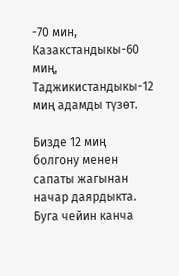-70 мин, Казакстандыкы-60 миң, Таджикистандыкы-12 миң адамды түзөт.

Бизде 12 миң болгону менен сапаты жагынан начар даярдыкта. Буга чейин канча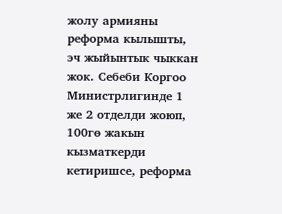жолу армияны реформа кылышты, эч жыйынтык чыккан жок. Себеби Коргоо Министрлигинде 1 же 2 отделди жоюп, 100гө жакын кызматкерди кетиришсе, реформа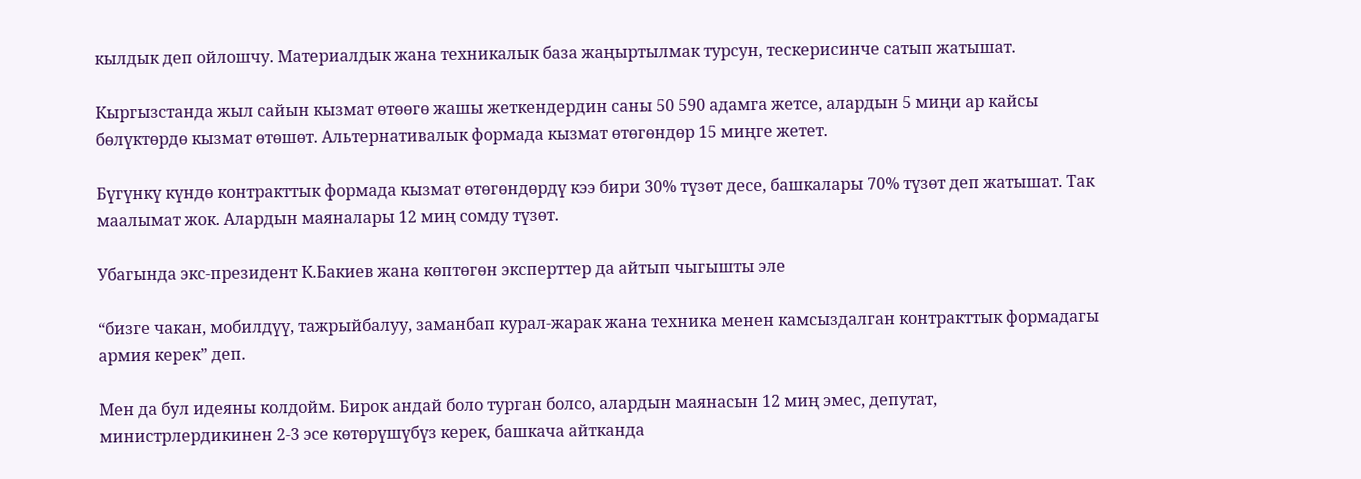кылдык деп ойлошчу. Материалдык жана техникалык база жаңыртылмак турсун, тескерисинче сатып жатышат.

Кыргызстанда жыл сайын кызмат өтөөгө жашы жеткендердин саны 50 590 адамга жетсе, алардын 5 миңи ар кайсы бөлүктөрдө кызмат өтөшөт. Альтернативалык формада кызмат өтөгөндөр 15 миңге жетет.

Бүгүнкү күндө контракттык формада кызмат өтөгөндөрдү кээ бири 30% түзөт десе, башкалары 70% түзөт деп жатышат. Так маалымат жок. Алардын маяналары 12 миң сомду түзөт.

Убагында экс-президент К.Бакиев жана көптөгөн эксперттер да айтып чыгышты эле

“бизге чакан, мобилдүү, тажрыйбалуу, заманбап курал-жарак жана техника менен камсыздалган контракттык формадагы армия керек” деп.

Мен да бул идеяны колдойм. Бирок андай боло турган болсо, алардын маянасын 12 миң эмес, депутат, министрлердикинен 2-3 эсе көтөрүшүбүз керек, башкача айтканда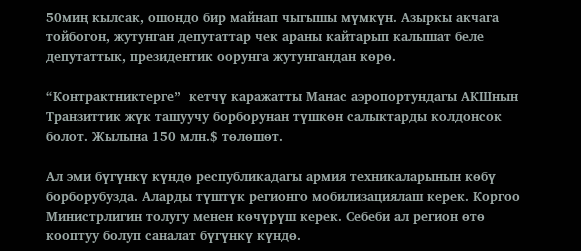50миң кылсак, ошондо бир майнап чыгышы мүмкүн. Азыркы акчага тойбогон, жутунган депутаттар чек араны кайтарып калышат беле депутаттык, президентик оорунга жутунгандан көрө.

“Контрактниктерге”  кетчү каражатты Манас аэропортундагы АКШнын Транзиттик жүк ташуучу борборунан түшкөн салыктарды колдонсок болот. Жылына 150 млн.$ төлөшөт.

Ал эми бүгүнкү күндө республикадагы армия техникаларынын көбү борборубузда. Аларды түштүк регионго мобилизациялаш керек. Коргоо Министрлигин толугу менен көчүрүш керек. Себеби ал регион өтө кооптуу болуп саналат бүгүнкү күндө.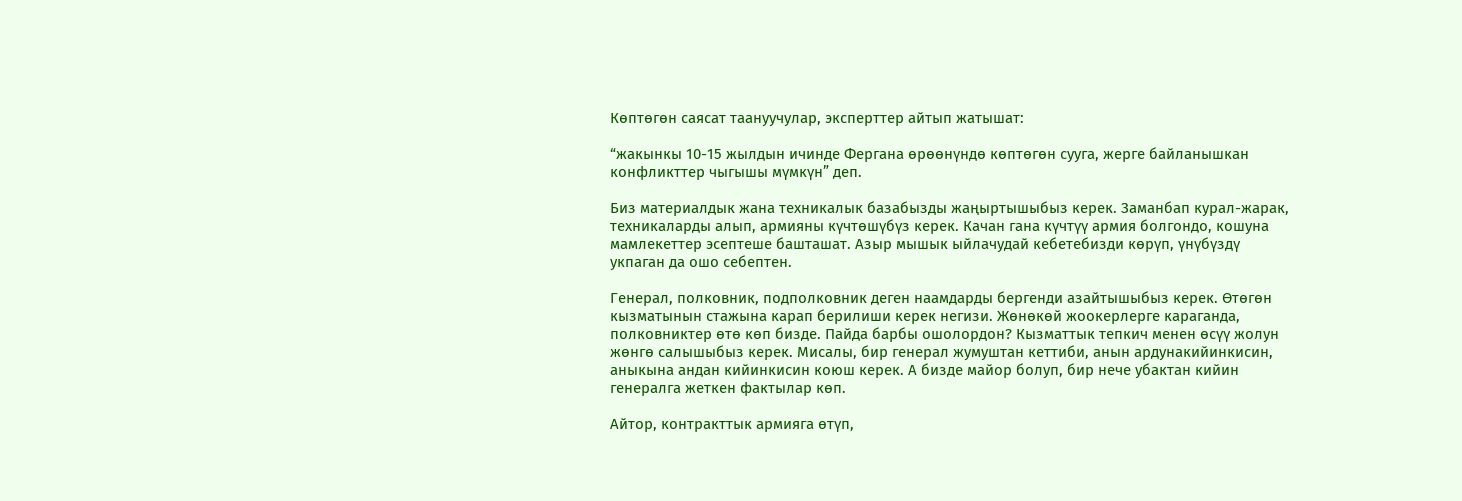Көптөгөн саясат таануучулар, эксперттер айтып жатышат:

“жакынкы 10-15 жылдын ичинде Фергана өрөөнүндө көптөгөн сууга, жерге байланышкан конфликттер чыгышы мүмкүн” деп.

Биз материалдык жана техникалык базабызды жаңыртышыбыз керек. Заманбап курал-жарак, техникаларды алып, армияны күчтөшүбүз керек. Качан гана күчтүү армия болгондо, кошуна мамлекеттер эсептеше башташат. Азыр мышык ыйлачудай кебетебизди көрүп, үнүбүздү укпаган да ошо себептен.

Генерал, полковник, подполковник деген наамдарды бергенди азайтышыбыз керек. Өтөгөн кызматынын стажына карап берилиши керек негизи. Жөнөкөй жоокерлерге караганда, полковниктер өтө көп бизде. Пайда барбы ошолордон? Кызматтык тепкич менен өсүү жолун жөнгө салышыбыз керек. Мисалы, бир генерал жумуштан кеттиби, анын ардунакийинкисин, аныкына андан кийинкисин коюш керек. А бизде майор болуп, бир нече убактан кийин генералга жеткен фактылар көп.

Айтор, контракттык армияга өтүп,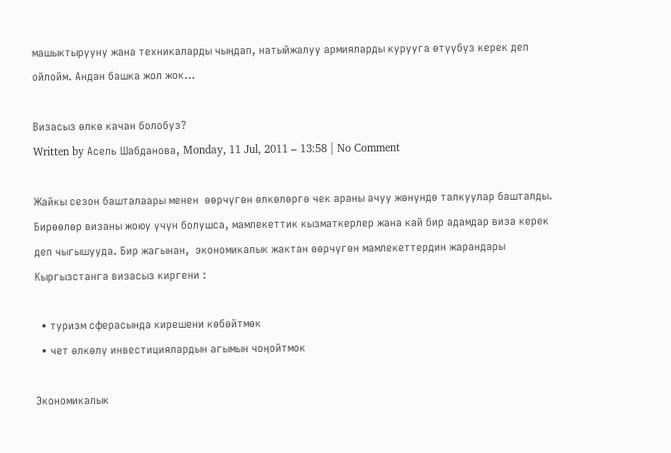машыктырууну жана техникаларды чыңдап, натыйжалуу армияларды курууга өтүүбүз керек деп ойлойм. Андан башка жол жок…

Визасыз өлкө качан болобуз?
Written by Асель Шабданова, Monday, 11 Jul, 2011 – 13:58 | No Comment

Жайкы сезон башталаары менен  өөрчүгөн өлкөлөргө чек араны ачуу жөнүндө талкуулар башталды. Бирөөлөр визаны жоюу үчүн болушса, мамлекеттик кызматкерлер жана кай бир адамдар виза керек деп чыгышууда. Бир жагынан,  экономикалык жактан өөрчүгөн мамлекеттердин жарандары Кыргызстанга визасыз киргени :

  • туризм сферасында кирешени көбөйтмөк
  • чет өлкөлү инвестициялардын агымын чоңойтмок

Экономикалык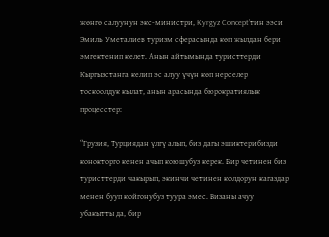жөнгө салуунун экс-министри, Kyrgyz Concept’тин ээси Эмиль Уметалиев туризм сферасында көп жылдан бери эмгектенип келет. Анын айтымында туристтерди Кыргызстанга келип эс алуу үчүн көп нерселер тоскоолдук кылат, анын арасында бюрократиялык процесстер:

“Грузия, Турциядан үлгү алып, биз дагы эшиктерибизди конокторго кенен ачып коюшубуз керек. Бир четинен биз туристтерди чакырып, экинчи четинен колдорун кагаздар менен бууп койгонубуз туура эмес. Визаны ачуу убакытты да, бир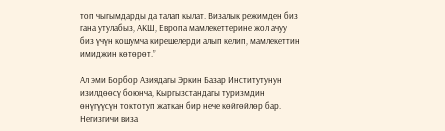топ чыгымдарды да талап кылат. Визалык режимден биз гана утулабыз, АКШ, Европа мамлекеттерине жол ачуу биз үчүн кошумча кирешелерди алып келип, мамлекеттин имиджин көтөрөт.”

Ал эми Борбор Азиядагы Эркин Базар Институтунун изилдөөсү боюнча, Кыргызстандагы туризмдин өнүгүүсүн токтотуп жаткан бир нече көйгөйлөр бар. Негизгичи виза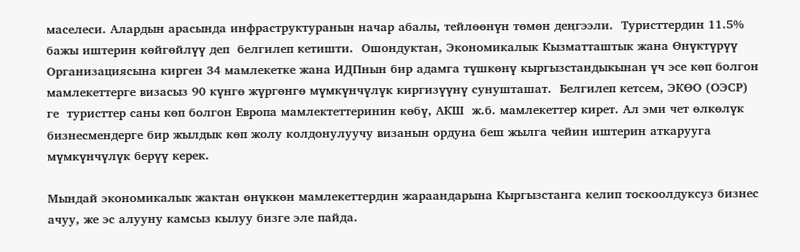маселеси. Алардын арасында инфраструктуранын начар абалы, тейлөөнүн төмөн деңгээли.  Туристтердин 11.5% бажы иштерин көйгөйлүү деп  белгилеп кетишти.  Ошондуктан, Экономикалык Кызматташтык жана Өнүктүрүү Организациясына кирген 34 мамлекетке жана ИДПнын бир адамга түшкөнү кыргызстандыкынан үч эсе көп болгон мамлекеттерге визасыз 90 күнгө жүргөнгө мүмкүнчүлүк киргизүүнү сунушташат.  Белгилеп кетсем, ЭКӨО (ОЭСР) ге  туристтер саны көп болгон Европа мамлектеттеринин көбү, АКШ  ж.б. мамлекеттер кирет. Ал эми чет өлкөлүк бизнесмендерге бир жылдык көп жолу колдонулуучу визанын ордуна беш жылга чейин иштерин аткарууга мүмкүнчүлүк берүү керек.

Мындай экономикалык жактан өнүккөн мамлекеттердин жараандарына Кыргызстанга келип тоскоолдуксуз бизнес ачуу, же эс алууну камсыз кылуу бизге эле пайда.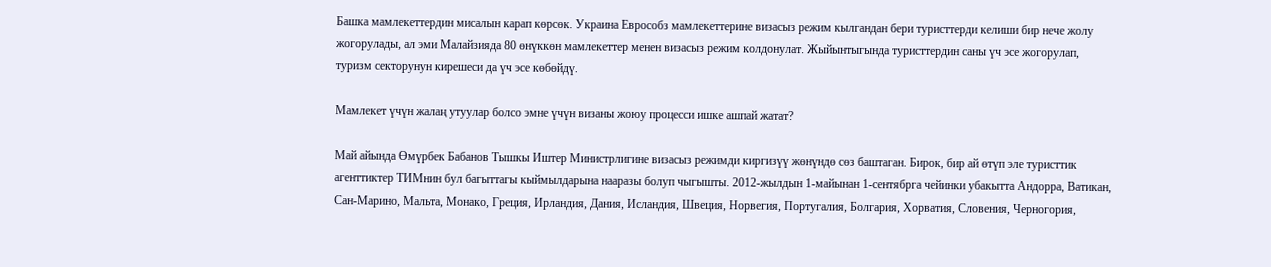Башка мамлекеттердин мисалын карап көрсөк. Украина Еврособз мамлекеттерине визасыз режим кылгандан бери туристтерди келиши бир нече жолу жогорулады, ал эми Малайзияда 80 өнүккөн мамлекеттер менен визасыз режим колдонулат. Жыйынтыгында туристтердин саны үч эсе жогорулап, туризм секторунун кирешеси да үч эсе көбөйдү.

Мамлекет үчүн жалаң утуулар болсо эмне үчүн визаны жоюу процесси ишке ашпай жатат?

Май айында Өмүрбек Бабанов Тышкы Иштер Министрлигине визасыз режимди киргизүү жөнүндө сөз баштаган. Бирок, бир ай өтүп эле туристтик агенттиктер ТИМнин бул багыттагы кыймылдарына нааразы болуп чыгышты. 2012-жылдын 1-майынан 1-сентябрга чейинки убакытта Андорра, Ватикан, Сан-Марино, Мальта, Монако, Греция, Ирландия, Дания, Исландия, Швеция, Норвегия, Португалия, Болгария, Хорватия, Словения, Черногория,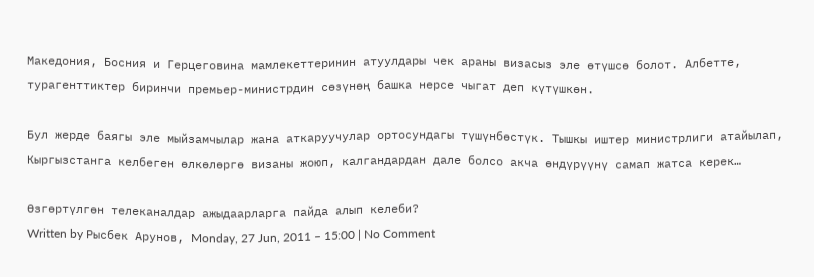Македония, Босния и Герцеговина мамлекеттеринин атуулдары чек араны визасыз эле өтүшсө болот. Албетте, турагенттиктер биринчи премьер-министрдин сөзүнөң башка нерсе чыгат деп күтүшкөн.

Бул жерде баягы эле мыйзамчылар жана аткаруучулар ортосундагы түшүнбөстүк. Тышкы иштер министрлиги атайылап, Кыргызстанга келбеген өлкөлөргө визаны жоюп, калгандардан дале болсо акча өндүрүүнү самап жатса керек…

Өзгөртүлгөн телеканалдар ажыдаарларга пайда алып келеби?
Written by Рысбек Арунов, Monday, 27 Jun, 2011 – 15:00 | No Comment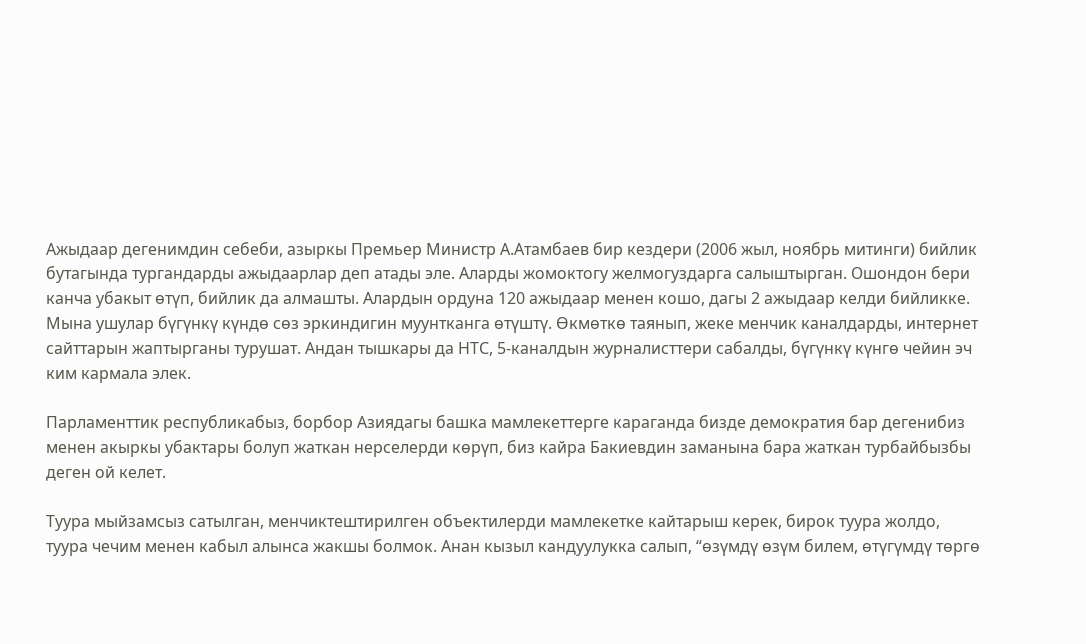Ажыдаар дегенимдин себеби, азыркы Премьер Министр А.Атамбаев бир кездери (2006 жыл, ноябрь митинги) бийлик бутагында тургандарды ажыдаарлар деп атады эле. Аларды жомоктогу желмогуздарга салыштырган. Ошондон бери канча убакыт өтүп, бийлик да алмашты. Алардын ордуна 120 ажыдаар менен кошо, дагы 2 ажыдаар келди бийликке. Мына ушулар бүгүнкү күндө сөз эркиндигин муунтканга өтүштү. Өкмөткө таянып, жеке менчик каналдарды, интернет сайттарын жаптырганы турушат. Андан тышкары да НТС, 5-каналдын журналисттери сабалды, бүгүнкү күнгө чейин эч ким кармала элек.

Парламенттик республикабыз, борбор Азиядагы башка мамлекеттерге караганда бизде демократия бар дегенибиз менен акыркы убактары болуп жаткан нерселерди көрүп, биз кайра Бакиевдин заманына бара жаткан турбайбызбы деген ой келет.

Туура мыйзамсыз сатылган, менчиктештирилген объектилерди мамлекетке кайтарыш керек, бирок туура жолдо, туура чечим менен кабыл алынса жакшы болмок. Анан кызыл кандуулукка салып, “өзүмдү өзүм билем, өтүгүмдү төргө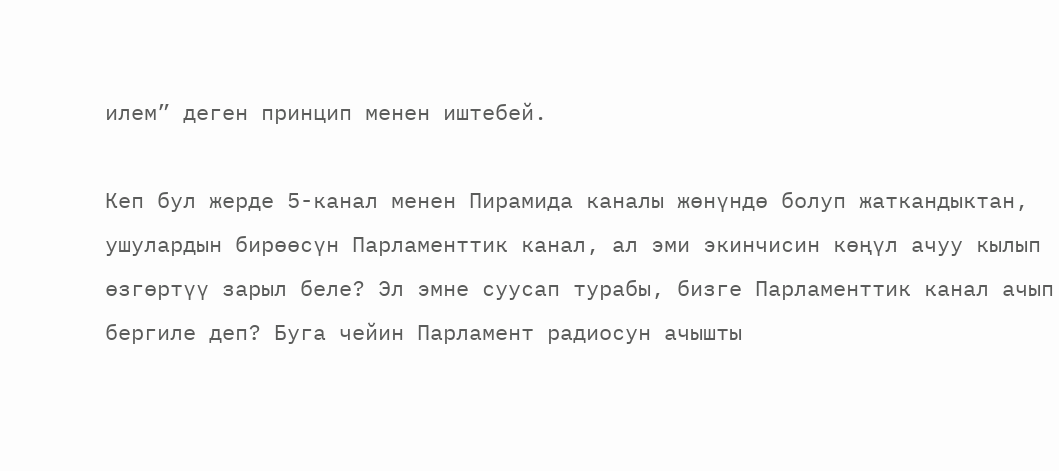илем” деген принцип менен иштебей.

Кеп бул жерде 5-канал менен Пирамида каналы жөнүндө болуп жаткандыктан, ушулардын бирөөсүн Парламенттик канал, ал эми экинчисин көңүл ачуу кылып өзгөртүү зарыл беле? Эл эмне суусап турабы, бизге Парламенттик канал ачып бергиле деп? Буга чейин Парламент радиосун ачышты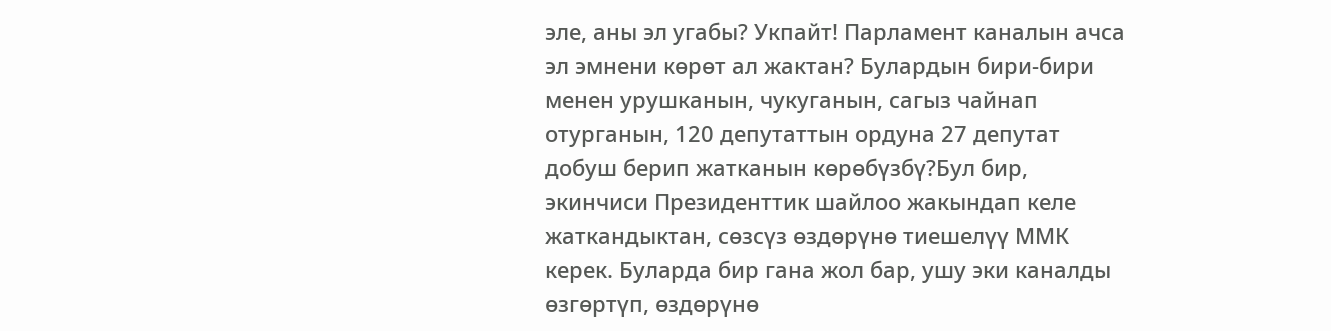эле, аны эл угабы? Укпайт! Парламент каналын ачса эл эмнени көрөт ал жактан? Булардын бири-бири менен урушканын, чукуганын, сагыз чайнап отурганын, 120 депутаттын ордуна 27 депутат добуш берип жатканын көрөбүзбү?Бул бир, экинчиси Президенттик шайлоо жакындап келе жаткандыктан, сөзсүз өздөрүнө тиешелүү ММК керек. Буларда бир гана жол бар, ушу эки каналды өзгөртүп, өздөрүнө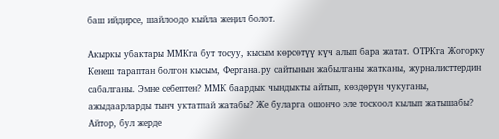баш ийдирсе, шайлоодо кыйла жеңил болот.

Акыркы убактары ММКга бут тосуу, кысым көрсөтүү күч алып бара жатат. ОТРКга Жогорку Кенеш тараптан болгон кысым, Фергана.ру сайтынын жабылганы жатканы, журналисттердин сабалганы. Эмне себептен? ММК баардык чындыкты айтып, көздөрүн чукуганы, ажыдаарларды тынч уктатпай жатабы? Же буларга ошончо эле тоскоол кылып жатышабы? Айтор, бул жерде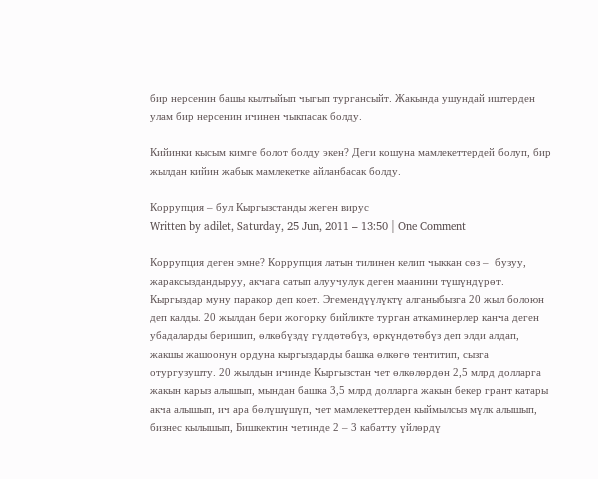бир нерсенин башы кылтыйып чыгып тургансыйт. Жакында ушундай иштерден улам бир нерсенин ичинен чыкпасак болду.

Кийинки кысым кимге болот болду экен? Деги кошуна мамлекеттердей болуп, бир жылдан кийин жабык мамлекетке айланбасак болду.

Коррупция – бул Кыргызстанды жеген вирус
Written by adilet, Saturday, 25 Jun, 2011 – 13:50 | One Comment

Коррупция деген эмне? Коррупция латын тилинен келип чыккан сөз –  бузуу, жараксыздандыруу, акчага сатып алуучулук деген маанини түшүндүрөт. Кыргыздар муну паракор деп коет. Эгемендүүлүктү алганыбызга 20 жыл болоюн деп калды. 20 жылдан бери жогорку бийликте турган аткаминерлер канча деген убадаларды беришип, өлкөбүздү гүлдөтөбүз, өркүндөтөбүз деп элди алдап, жакшы жашоонун ордуна кыргыздарды башка өлкөгө тентитип, сызга отургузушту. 20 жылдын ичинде Кыргызстан чет өлкөлөрдөн 2,5 млрд долларга жакын карыз алышып, мындан башка 3,5 млрд долларга жакын бекер грант катары акча алышып, ич ара бөлүшүшүп, чет мамлекеттерден кыймылсыз мүлк алышып, бизнес кылышып, Бишкектин четинде 2 – 3 кабатту үйлөрдү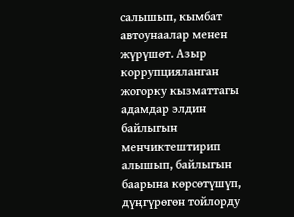салышып, кымбат автоунаалар менен жүрүшөт. Азыр коррупцияланган жогорку кызматтагы адамдар элдин байлыгын менчиктештирип алышып, байлыгын баарына көрсөтүшүп, дүңгүрөгөн тойлорду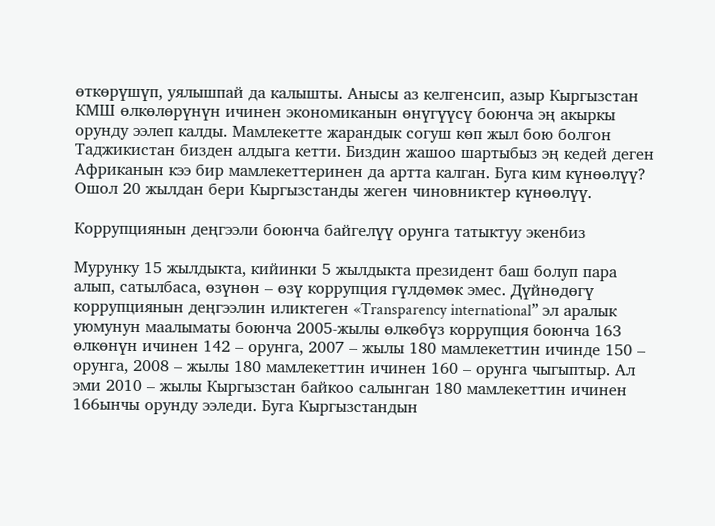өткөрүшүп, уялышпай да калышты. Анысы аз келгенсип, азыр Кыргызстан КМШ өлкөлөрүнүн ичинен экономиканын өнүгүүсү боюнча эң акыркы орунду ээлеп калды. Мамлекетте жарандык согуш көп жыл бою болгон Таджикистан бизден алдыга кетти. Биздин жашоо шартыбыз эң кедей деген Африканын кээ бир мамлекеттеринен да артта калган. Буга ким күнөөлүү? Ошол 20 жылдан бери Кыргызстанды жеген чиновниктер күнөөлүү.

Коррупциянын деңгээли боюнча байгелүү орунга татыктуу экенбиз

Мурунку 15 жылдыкта, кийинки 5 жылдыкта президент баш болуп пара алып, сатылбаса, өзүнөн – өзү коррупция гүлдөмөк эмес. Дүйнөдөгү коррупциянын деңгээлин иликтеген «Transparency international” эл аралык уюмунун маалыматы боюнча 2005-жылы өлкөбүз коррупция боюнча 163 өлкөнүн ичинен 142 – орунга, 2007 – жылы 180 мамлекеттин ичинде 150 – орунга, 2008 – жылы 180 мамлекеттин ичинен 160 – орунга чыгыптыр. Ал эми 2010 – жылы Кыргызстан байкоо салынган 180 мамлекеттин ичинен 166ынчы орунду ээледи. Буга Кыргызстандын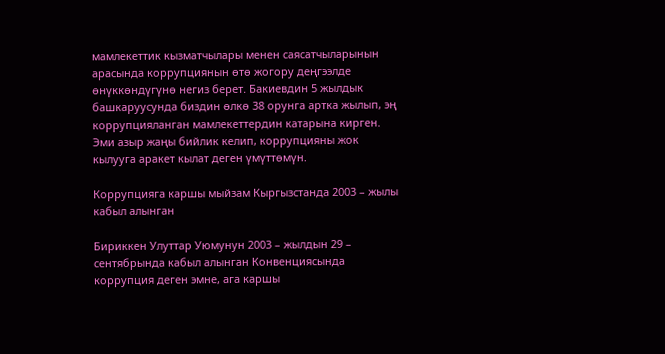мамлекеттик кызматчылары менен саясатчыларынын арасында коррупциянын өтө жогору деңгээлде өнүккөндүгүнө негиз берет. Бакиевдин 5 жылдык башкаруусунда биздин өлкө 38 орунга артка жылып, эң коррупцияланган мамлекеттердин катарына кирген. Эми азыр жаңы бийлик келип, коррупцияны жок кылууга аракет кылат деген үмүттөмүн.

Коррупцияга каршы мыйзам Кыргызстанда 2003 – жылы кабыл алынган

Бириккен Улуттар Уюмунун 2003 – жылдын 29 – сентябрында кабыл алынган Конвенциясында коррупция деген эмне, ага каршы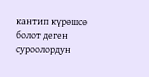кантип күрөшсө болот деген суроолордун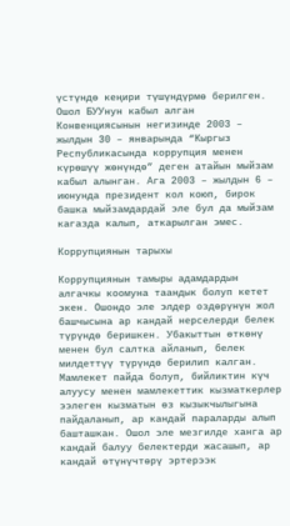үстүндө кеңири түшүндүрмө берилген. Ошол БУУнун кабыл алган Конвенциясынын негизинде 2003 – жылдын 30 – январында “Кыргыз Республикасында коррупция менен күрөшүү жөнүндө” деген атайын мыйзам кабыл алынган. Ага 2003 – жылдын 6 – июнунда президент кол коюп, бирок башка мыйзамдардай эле бул да мыйзам кагазда калып, аткарылган эмес.

Коррупциянын тарыхы

Коррупциянын тамыры адамдардын алгачкы коомуна таандык болуп кетет экен. Ошондо эле элдер оздөрүнүн жол башчысына ар кандай нерселерди белек түрүндө беришкен. Убакыттын өткөнү менен бул салтка айланып, белек милдеттүү түрүндө берилип калган. Мамлекет пайда болуп, бийликтин күч алуусу менен мамлекеттик кызматкерлер ээлеген кызматын өз кызыкчылыгына пайдаланып, ар кандай параларды алып башташкан. Ошол эле мезгилде ханга ар кандай балуу белектерди жасашып, ар кандай өтүнүчтөрү эртерээк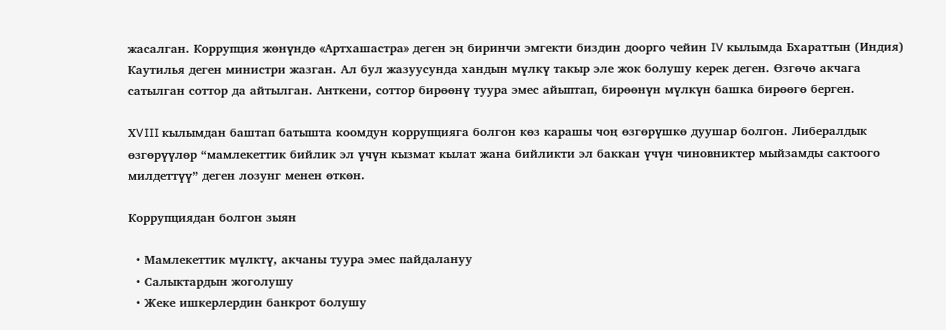жасалган. Коррупция жөнүндө «Артхашастра» деген эң биринчи эмгекти биздин доорго чейин IV кылымда Бхараттын (Индия) Каутилья деген министри жазган. Ал бул жазуусунда хандын мүлкү такыр эле жок болушу керек деген. Өзгөчө акчага сатылган соттор да айтылган. Анткени, соттор бирөөнү туура эмес айыптап, бирөөнүн мүлкүн башка бирөөгө берген.

ХVIII кылымдан баштап батышта коомдун коррупцияга болгон көз карашы чоң өзгөрүшкө дуушар болгон. Либералдык өзгөрүүлөр “мамлекеттик бийлик эл үчүн кызмат кылат жана бийликти эл баккан үчүн чиновниктер мыйзамды сактоого милдеттүү” деген лозунг менен өткөн.

Коррупциядан болгон зыян

  • Мамлекеттик мүлктү, акчаны туура эмес пайдалануу
  • Салыктардын жоголушу
  • Жеке ишкерлердин банкрот болушу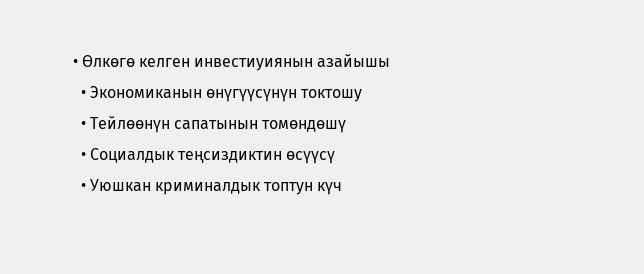• Өлкөгө келген инвестиуиянын азайышы
  • Экономиканын өнүгүүсүнүн токтошу
  • Тейлөөнүн сапатынын томөндөшү
  • Социалдык теңсиздиктин өсүүсү
  • Уюшкан криминалдык топтун күч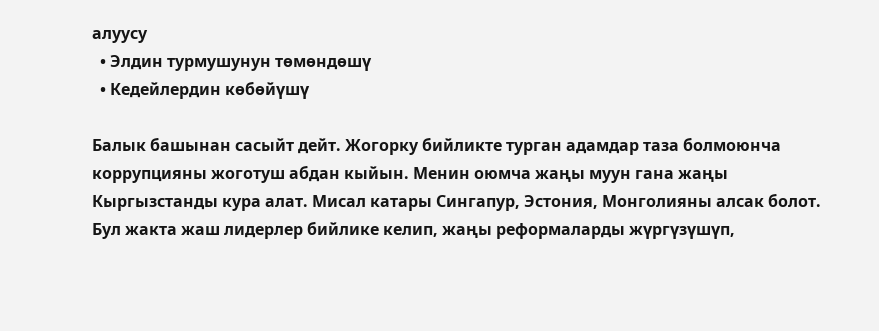алуусу
  • Элдин турмушунун төмөндөшү
  • Кедейлердин көбөйүшү

Балык башынан сасыйт дейт. Жогорку бийликте турган адамдар таза болмоюнча коррупцияны жоготуш абдан кыйын. Менин оюмча жаңы муун гана жаңы Кыргызстанды кура алат. Мисал катары Сингапур, Эстония, Монголияны алсак болот. Бул жакта жаш лидерлер бийлике келип, жаңы реформаларды жүргүзүшүп,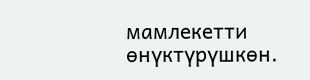мамлекетти өнүктүрүшкөн.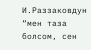И.Раззаковдун “мен таза болсом, сен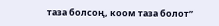таза болсоң, коом таза болот”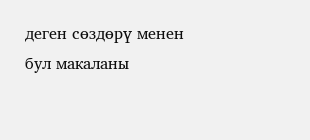деген сөздөрү менен бул макаланы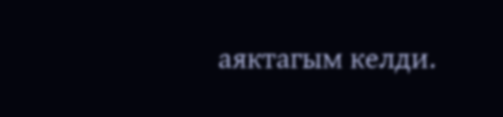аяктагым келди.